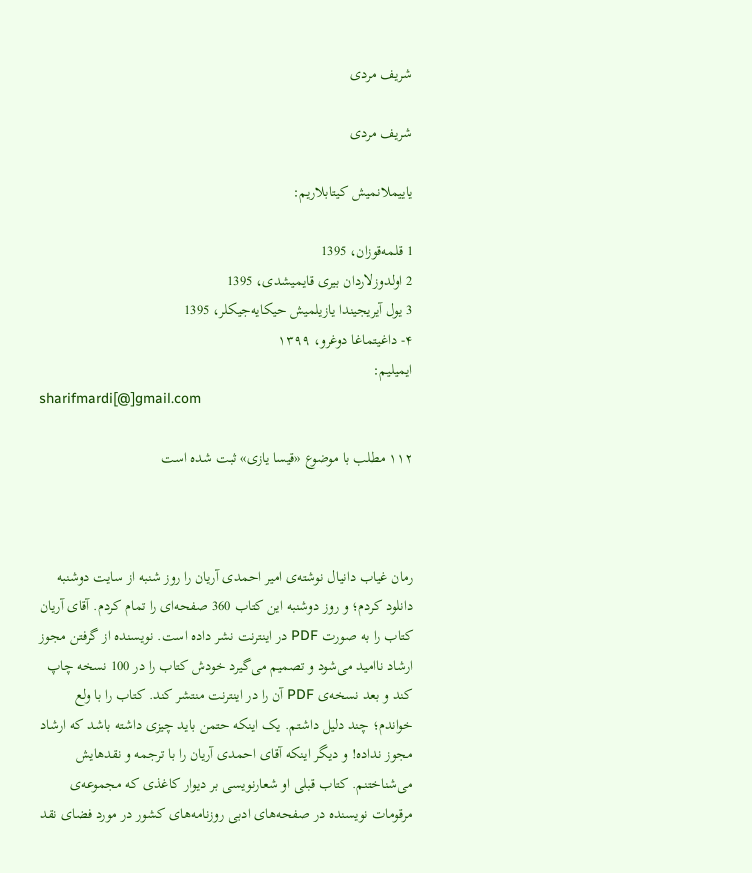شریف مردی

شریف مردی

یاییملانمیش کیتابلاریم:

1 قلمه‌قوزان، 1395
2 اولدوزلاردان بیری قایمیشدی، 1395
3 یول آیریجیندا یازیلمیش حیکایه‌جیکلر، 1395
۴- داغیتماغا دوغرو، ۱۳۹۹
ایمیلیم:
sharifmardi[@]gmail.com

۱۱۲ مطلب با موضوع «قیسا یازی» ثبت شده است



رمان غیاب دانیال نوشته‌ی امیر احمدی آریان را روز شنبه از سایت دوشنبه دانلود کردم؛ و روز دوشنبه این کتاب 360 صفحه‌ای را تمام کردم. آقای آریان کتاب را به صورت PDF در اینترنت نشر داده است. نویسنده از گرفتن مجوز ارشاد ناامید می‌شود و تصمیم می‌گیرد خودش کتاب را در 100 نسخه چاپ کند و بعد نسخه‌ی PDF آن را در اینترنت منتشر کند. کتاب را با ولع خواندم؛ چند دلیل داشتم. یک اینکه حتمن باید چیزی داشته باشد که ارشاد مجوز نداده! و دیگر اینکه آقای احمدی آریان را با ترجمه و نقدهایش می‌شناختنم. کتاب قبلی او شعارنویسی بر دیوار کاغذی که مجموعه‌ی مرقومات نویسنده در صفحه‌های ادبی روزنامه‌های کشور در مورد فضای نقد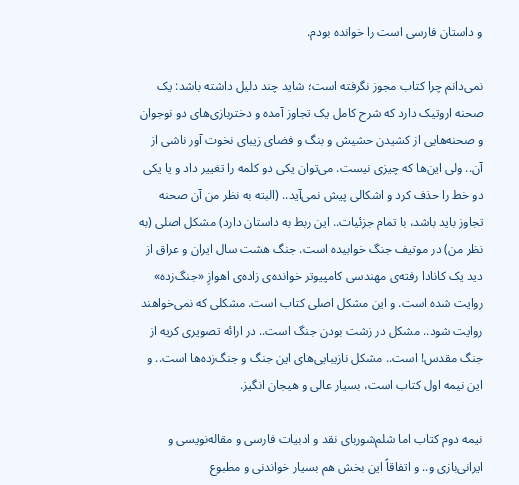و داستان فارسی است را خوانده بودم.

نمی‌دانم چرا کتاب مجوز نگرفته است؛ شاید چند دلیل داشته باشد: یک صحنه اروتیک دارد که شرح کامل یک تجاوز آمده و دختربازی‌های دو نوجوان و صحنه‌هایی از کشیدن حشیش و بنگ و فضای زیبای نخوت آور ناشی از آن.. ولی این‌ها که چیزی نیست. می‌توان یکی دو کلمه را تغییر داد و یا یکی دو خط را حذف کرد و اشکالی پیش نمی‌آید.. (البته به نظر من آن صحنه تجاوز باید باشد، با تمام جزئیات.. این ربط به داستان دارد) مشکل اصلی (به نظر من) در موتیف جنگ خوابیده است. جنگ هشت سال ایران و عراق از دید یک کانادا رفته‌ی مهندسی کامپیوتر خوانده‌ی زاده‌ی اهوازِ «جنگ‌زده» روایت شده است. و این مشکل اصلی کتاب است. مشکلی که نمی‌خواهند روایت شود.. مشکل در زشت بودن جنگ است.. در ارائه تصویری کریه از جنگ مقدس! است.. مشکل نازیبایی‌های این جنگ و جنگ‌زده‌ها است.. و این نیمه اول کتاب است، بسیار عالی و هیجان انگیز.

نیمه دوم کتاب اما شلم‌شوربای نقد و ادبیات فارسی و مقاله‌نویسی و ایرانی‌بازی و.. و اتفاقاً این بخش هم بسیار خواندنی و مطبوع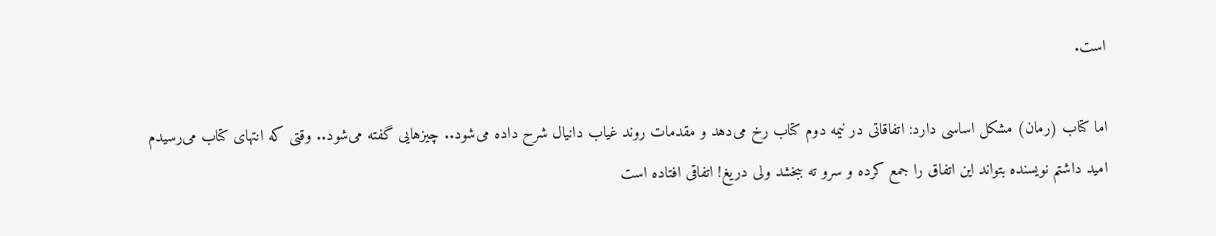است.

اما کتاب (رمان) مشکل اساسی دارد: اتفاقاتی در نیمه دوم کتاب رخ می‌دهد و مقدمات روند غیاب دانیال شرح داده می‌شود.. چیزهایی گفته می‌شود.. وقتی که انتهای کتاب می‌رسیدم امید داشتم نویسنده بتواند این اتفاق را جمع کرده و سرو ته ببخشد ولی دریغ! اتفاقی افتاده است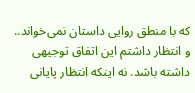که با منطق روایی داستان نمی‌خواند.. و انتظار داشتم این اتفاق توجیهی داشته باشد. نه اینکه انتظار پایانی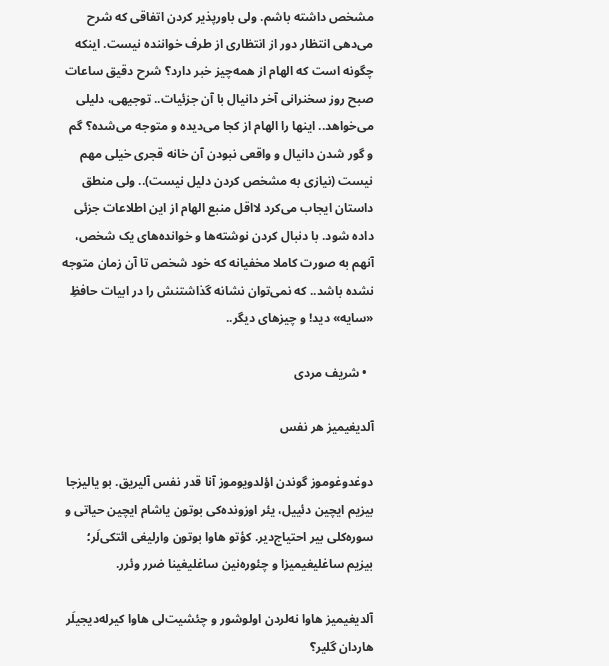مشخص داشته باشم. ولی باورپذیر کردن اتفاقی که شرح می‌دهی انتظار دور از انتظاری از طرف خواننده نیست. اینکه چگونه است که الهام از همه‌چیز خبر دارد؟ شرح دقیق ساعات صبح روز سخنرانی آخر دانیال با آن جزئیات.. توجیهی، دلیلی می‌خواهد.. اینها را الهام از کجا می‌دیده و متوجه می‌شده؟ گم و گور شدن دانیال و واقعی نبودن آن خانه قجری خیلی مهم نیست (نیازی به مشخص کردن دلیل نیست).. ولی منطق داستان ایجاب می‌کرد لااقل منبع الهام از این اطلاعات جزئی داده شود. با دنبال کردن نوشته‌ها و خوانده‌های یک شخص، آنهم به صورت کاملا مخفیانه که خود شخص تا آن زمان متوجه نشده باشد.. که نمی‌توان نشانه گذاشتنش را در ابیات حافظِ «سایه» دید! و چیزهای دیگر..

  • شریف مردی

آلدیغیمیز هر نفس

دوغدوغوموز گوندن اؤلدویوموز آنا قدر نفس آلیریق. بو یالیزجا بیزیم ایچین دئییل، یئر اوزونده‌کی بوتون یاشام ایچین حیاتی و سوره‌کلی بیر احتیاج‌دیر. کؤتو هاوا بوتون وارلیغی ائتکی‌لَر؛ بیزیم ساغلیغیمیزا و چئوره‌نین ساغلیغینا ضرر وئرر.

آلدیغیمیز هاوا نه‌لردن اولوشور و چئشیت‌لی هاوا کیرله‌دیجیلَر هاردان گلیر؟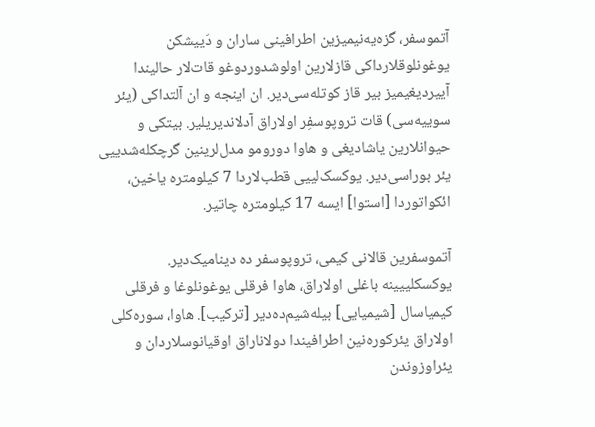آتموسفر، گزه‌یه‌نیمیزین اطرافینی ساران و دَییشکن یوغونلوقلارداکی قازلارین اولوشدوردوغو قات‌لار حالیندا آییردیغیمیز بیر قاز کوتله‌سی‌دیر. ان اینجه و ان آلتداکی (یئر سوییه‌سی) قات تروپوسفِر اولاراق آدلاندیریلیر. بیتکی و حیوانلارین یاشادیغی و هاوا دورومو مدل‌لرینین گرچکله‌شدییی یئر بوراسی‌دیر. یوکسک‌لییی قطب‌لاردا 7 کیلومتره یاخین، ائکواتوردا [استوا] ایسه 17 کیلومتره چاتیر.

آتموسفرین قالانی کیمی، تروپوسفر ده دینامیک‌دیر. یوکسکلییینه باغلی اولاراق، هاوا فرقلی یوغونلوغا و فرقلی کیمیاسال [شیمیایی] بیله‌شیم‌ده‌دیر [ترکیب]. هاوا، سوره‌کلی اولاراق یئرکوره‌نین اطرافیندا دولاناراق اوقیانوسلاردان و یئراوزوندن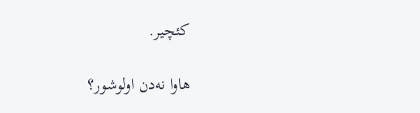کئچیر.

هاوا نه‌دن اولوشور؟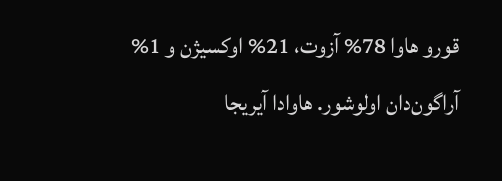قورو هاوا 78% آزوت، 21% اوکسیژن و 1% آراگون‌دان اولوشور. هاوادا آیریجا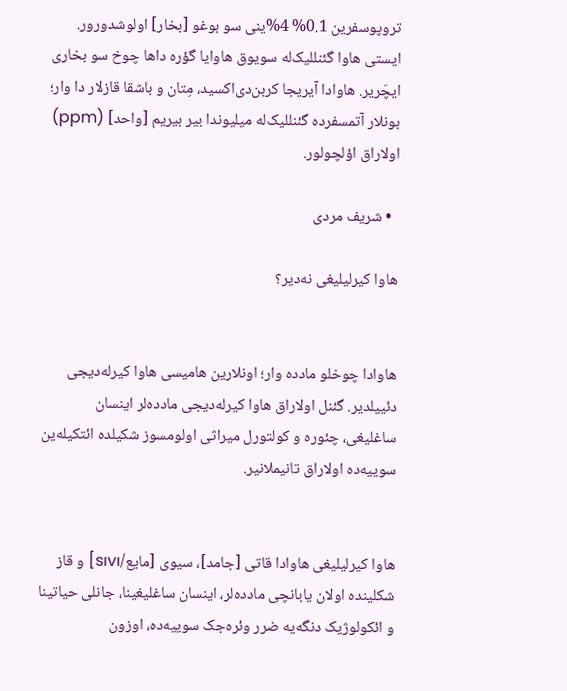تروپوسفرین 0.1% 4%ینی سو بوغو [بخار] اولوشدورور. ایستی هاوا گئنللیک‌له سویوق هاوایا گؤره داها چوخ سو بخاری ایچَریر. هاوادا آیریجا کربن‌دی‌اکسید، مِتان و باشقا قازلار دا وار؛ بونلار آتمسفرده گئنللیک‌له میلیوندا بیر بیریم [واحد] (ppm) اولاراق اؤلچولور.

  • شریف مردی

هاوا کیرلیلیغی نه‌دیر؟


هاوادا چوخلو مادده وار؛ اونلارین هامیسی هاوا کیرله‌دیجی دئییلدیر. گئنل اولاراق هاوا کیرله‌دیجی مادده‌لر اینسان ساغلیغی، چئوره و کولتورل میراثی اولومسوز شکیلده ائتکیله‌ین سوییه‌ده اولاراق تانیملانیر.


هاوا کیرلیلیغی هاوادا قاتی [جامد]، سیوی [مایع/sıvı] و قاز شکلینده اولان یابانچی مادده‌لر، اینسان ساغلیغینا، جانلی حیاتینا و ائکولوژیک دنگه‌یه ضرر وئره‌جک سوییه‌ده، اوزون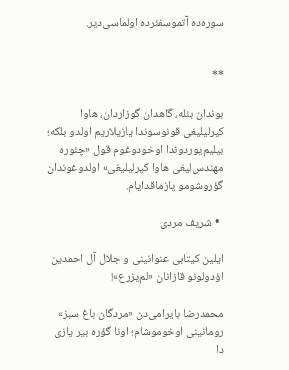سوره‌ده آتموسفئرده اولماسی‌دیر.


**

بوندان بئله، گاهدان گوزاردان، هاوا کیرلیلیغی قونوسوندا یازیلاریم اولدو بلکه؛ بیلیم‌یوردوندا اوخودوغوم قول «چئوره مهندس‌لیغی هاوا کیرلیلیغی» اولدوغوندان گؤروشومو یازماقدایام.

  • شریف مردی

ایلین کیتابی عنوانینی و جلال آل احمدین اؤدولونو قازانان «لم‌یزرع»!

محمدرضا بایرامی‌دن «مردگان باغ سبز» رومانینی اوخوموشام؛ اونا گؤره بیر یازی دا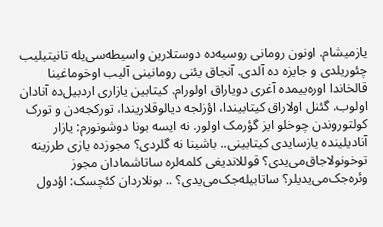یازمیشام. اونون رومانی روسیه‌ده دوستلارین واسیطه‌سی‌یله تانیتیلیب چئوریلدی و جایزه ده آلدی. آنجاق یئنی رومانینی آلیب اوخوماغینا قالخاندا اوره‌ییمده آغری دویاراق اولورام. کیتابین یازاری اردبیل‌ده آنادان اولوب. گئنل اولاراق کیتابیندا، اؤزلجه دیالوقلاریندا، تورکجه‌دن و تورک کولتوروندن چوخلو ایز گؤرمک اولور. نه ایسه بونا دوشونورم: یازار آنادیلینده یازسایدی کیتابینی.. باشینا نه گلردی؟ مجوزده یازی طرزینه توخونولاجاق‌می‌یدی؟ قوللاندیغی کلمه‌لره ساتاشمادان مجوز وئره‌جک‌می‌یدیلر؟ ساتابیله‌جک‌می‌یدی؟ .. بونلاردان کئچسک: اؤدول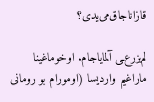قازاناجاق‌می‌یدی؟

لم‌یزرع‌ـی آلمایاجام. اوخوماغینا ماراغیم واردیسا (اومورام بو رومانی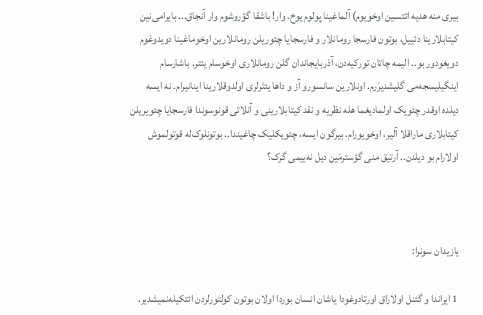بیری منه هدیه ائتسین اوخویوم) آلماغینا پولوم یوخ. وار! باشقا گؤروشوم وار آنجاق... بایرامی‌نین کیتابلارینا دئییل، بوتون فارسجا رومانلار و فارسجایا چئوریلن رومانلارین اوخوماغینا دویدوغوم دویغودور بو.. الیمه چاتان تورکیه‌دن، آذربایجاندان گلن رومانلاری اوخوسام یئتر. باشارسام اینگیلیسجه‌می گلیشدیرَرم. اونلارین سانسورو آز و داها یئتَرلری اولدوقلارینا اینانیرام. نه ایسه دیلده اوقدر چئویک اولمادیغما هله نظریه و نقد کیتابلارینی و آنلاتی قونوسوندا فارسجایا چئویریلن کیتابلاری ماراقلا آلیر، اوخویورام. بیرگون ایسه، چئویکلیک چاغیندا.. بوتونلوک‌له قوتولموش اولارام بو دیلدن.. آرتیق منی گؤسترمَین دیل نه‌ییمی گرک؟



یازیدان سونرا:

1 ایراندا و گئنل اولاراق اورتادوغودا یاشان انسان بوردا اولان بوتون کولتورلردن ائتکیله‌نمیشدیر.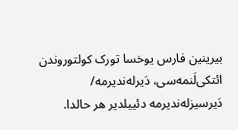بیرینین فارس یوخسا تورک کولتوروندن ائتکی‌لَنمه‌سی، دَیرله‌ندیرمه/ دَیرسیزله‌ندیرمه دئییلدیر هر حالدا.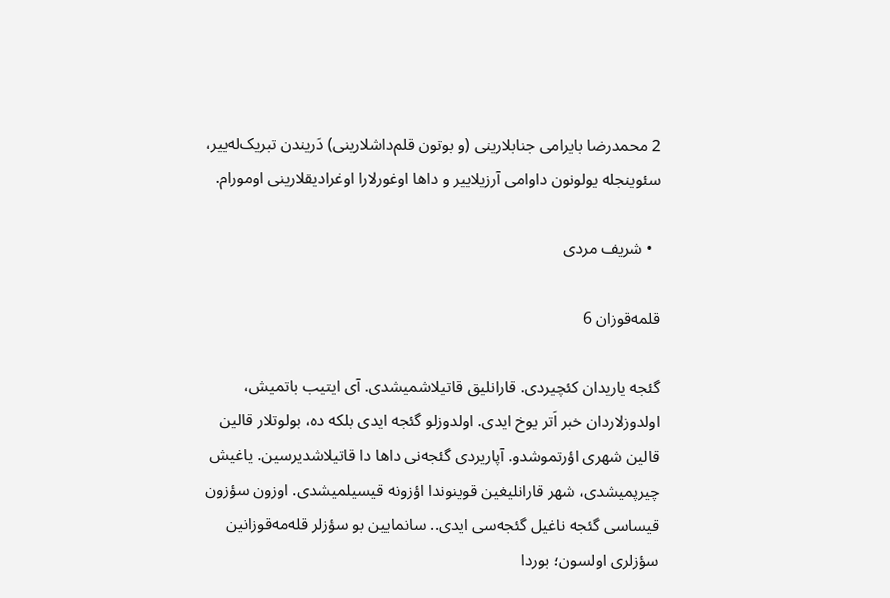2 محمدرضا بایرامی جنابلارینی (و بوتون قلم‌داشلارینی) دَریندن تبریک‌له‌ییر، سئوینجله یولونون داوامی آرزیلاییر و داها اوغورلارا اوغرادیقلارینی اومورام.

  • شریف مردی

قلمه‌قوزان 6

گئجه یاریدان کئچیردی. قارانلیق قاتیلاشمیشدی. آی ایتیب باتمیش، اولدوزلاردان خبر اَتر یوخ ایدی. اولدوزلو گئجه ایدی بلکه ده، بولوتلار قالین قالین شهری اؤرتموشدو. آپاریردی گئجه‌نی داها دا قاتیلاشدیرسین. یاغیش چیرپمیشدی، شهر قارانلیغین قوینوندا اؤزونه قیسیلمیشدی. اوزون سؤزون قیساسی گئجه ناغیل گئجه‌سی ایدی.. سانمایین بو سؤزلر قله‌مه‌قوزانین سؤزلری اولسون؛ بوردا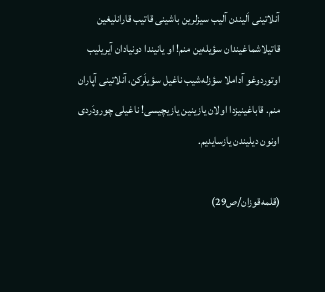آنلاتینی اَلیندن آلیب سیزلرین باشینی قاتیب قارانلیغین قاتیلاشماغیندان سؤیله‌ین منم! او یانیندا دونیادان آیریلیب اوتوردوغو آداملا سؤزله‌شیب ناغیل سؤیلَرکن، آنلاتینی آپاران منم. قاباغینیزدا اولان یازینین یازیچیسی! ناغیلی چورودَردی اونون دیلیندن یازسایدیم.

(قلمه‌قوزان/ص29)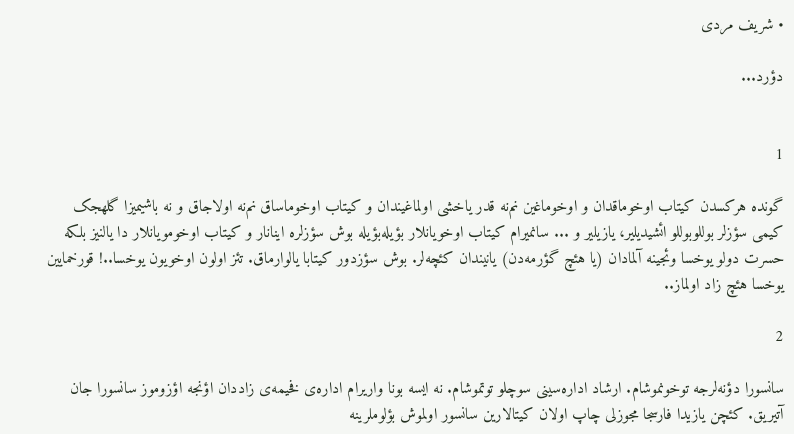• شریف مردی

دؤرد...


1

گونده هرکسدن کیتاب اوخوماقدان و اوخوماغین نم‌نه قدر یاخشی اولماغیندان و کیتاب اوخوماساق نم‌نه اولاجاق و نه باشیمیزا گلهجک کیمی سؤزلر بوللوبوللو ائشیدیلیر، یازیلیر و ... سانمیرام کیتاب اوخویانلار بؤیله‌بؤیله بوش سؤزلره اینانار و کیتاب اوخومویانلار دا یالنیز بلکه حسرت دولو یوخسا وئجینه آلمادان (یا هئچ گؤرمه‌دن) یانیندان کئچه‌لر. بوش سؤزدور کیتابا یالوارماق. تئز اولون اوخویون یوخسا..! قورخمایین یوخسا هئچ زاد اولماز..

2

سانسورا دؤنه‌لرجه توخونموشام. ارشاد اداره‌سینی سوچلو توتموشام. نه ایسه بونا واریرام اداره‌ی فخیمه‌ی زاددان اؤنجه اؤزوموز سانسورا جان آتیریق. کئچن یازیدا فارسجا مجوزلی چاپ اولان کیتالارین سانسور اولموش بؤلوملرینه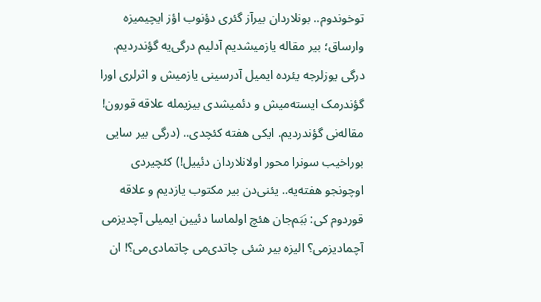توخوندوم.. بونلاردان بیرآز گئری دؤنوب اؤز ایچیمیزه وارساق؛ بیر مقاله یازمیشدیم آدلیم درگی‌یه گؤندردیم. درگی یوزلرجه یئرده ایمیل آدرسینی یازمیش و اثرلری اورا گؤندرمک ایسته‌میش و دئمیشدی بیزیمله علاقه قورون! مقاله‌نی گؤندردیم. ایکی هفته کئچدی.. (درگی بیر سایی بوراخیب سونرا محور اولانلاردان دئییل!) کئچیردی اوچونجو هفته‌یه.. یئنی‌دن بیر مکتوب یازدیم و علاقه قوردوم کی: بَبَم‌جان هئچ اولماسا دئیین ایمیلی آچدیزمی آچمادیزمی؟ الیزه بیر شئی چاتدی‌می چاتمادی‌می؟! ان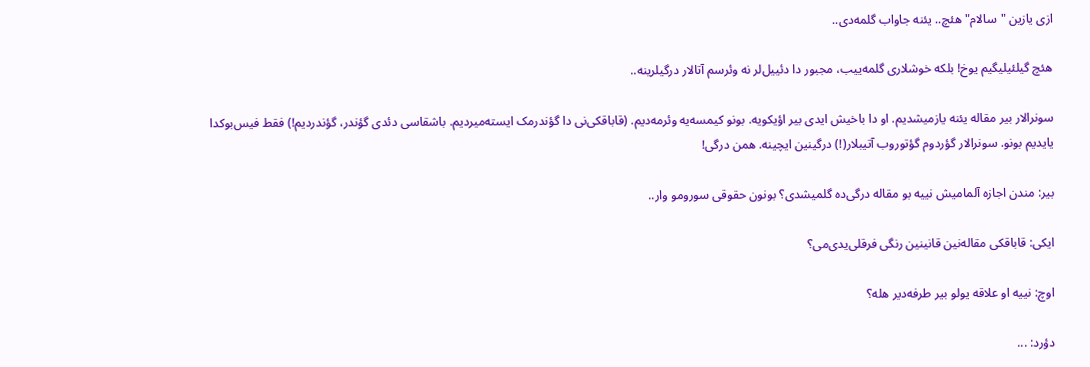ازی یازین "سالام" هئچ.. یئنه جاواب گلمه‌دی..

هئچ گیلئیلیگیم یوخ! بلکه خوشلاری گلمه‌ییب، مجبور دا دئییل‌لر نه وئرسم آتالار درگیلرینه..

سونرالار بیر مقاله یئنه یازمیشدیم. او دا باخیش ایدی بیر اؤیکویه. بونو کیمسه‌یه وئرمه‌دیم. (قاباقکی‌نی دا گؤندرمک ایسته‌میردیم. باشقاسی دئدی گؤندر، گؤندردیم!) فقط فیس‌بوکدا یایدیم بونو. سونرالار گؤردوم گؤتوروب آتیبلار(!) درگینین ایچینه. همن درگی!

بیر: مندن اجازه آلمامیش نییه بو مقاله درگی‌ده گلمیشدی؟ بونون حقوقی سورومو وار..

ایکی: قاباقکی مقاله‌نین قانینین رنگی فرقلی‌یدی‌می؟

اوچ: نییه او علاقه یولو بیر طرفه‌دیر هله؟

دؤرد: ...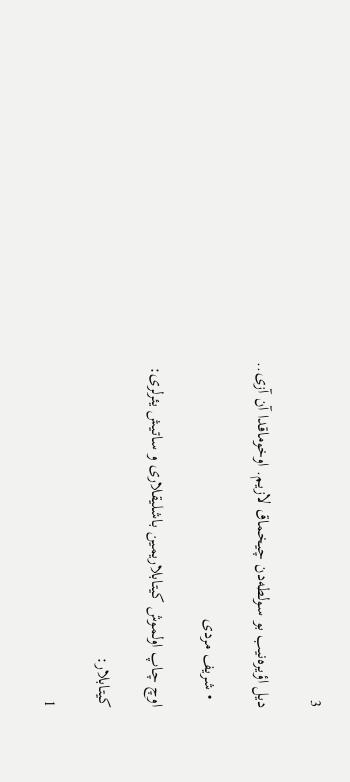3

دیل اؤیره‌نیب بو سولطه‌دن چیخماق لازیم. اوخوماقدا آن آزی..

  • شریف مردی

اوچ چاپ اولموش کیتابلاریمین باشلیقلاری و ساتیش یئرلری:

کیتابلار:

1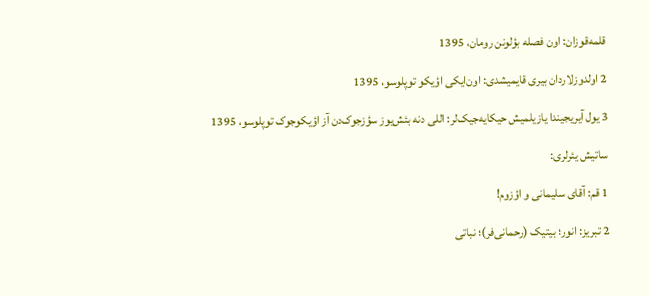قلمه‌قوزان: اون فصله بؤلونن رومان، 1395

2 اولدوزلاردان بیری قایمیشدی: اون‌ایکی اؤیکو توپلوسو، 1395

3 یول آیریجیندا یازیلمیش حیکایه‌جیک‌لر: اللی دنه بئش‌یوز سؤزجوک‌دن آز اؤیکوجوک توپلوسو، 1395

ساتیش یئرلری:

1 قم: آقای سلیمانی و اؤزوم!

2 تبریز: انور؛ بیتیک (رحمانی‌فر)؛ نباتی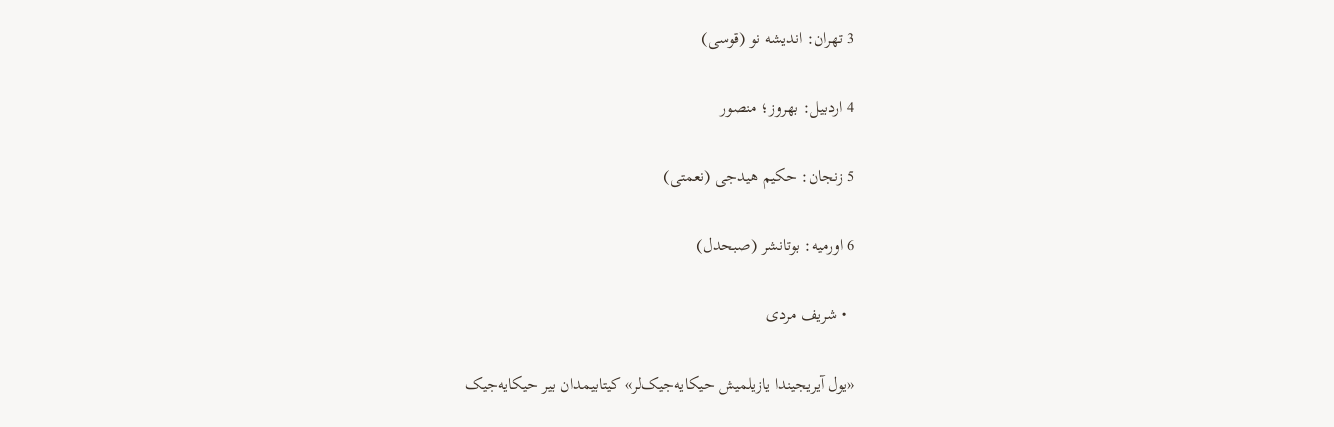3 تهران: اندیشه نو (قوسی)

4 اردبیل: بهروز؛ منصور

5 زنجان: حکیم هیدجی (نعمتی)

6 اورمیه: بوتانشر (صبحدل)

  • شریف مردی

«یول آیریجیندا یازیلمیش حیکایه‌جیک‌لر» کیتابیمدان بیر حیکایه‌جیک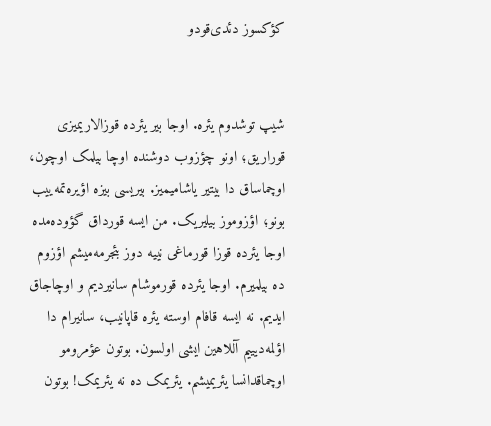کؤکسوز دئدی‌قودو


شیپ توشدوم یئره. اوجا بیر یئرده قوزالاریمیزی قوراریق؛ اونو چؤزوب دوشنده اوچا بیلمک اوچون، اوچماساق دا بیتیر یاشامیمیز. بیریسی بیزه اؤیره‌تمه‌ییب بونو؛ اؤزوموز بیلیریک. من ایسه قورداق گؤوده‌مده اوجا یئرده قوزا قورماغی نییه دوز بئجرمه‌میشم اؤزوم ده بیلمیرم. اوجا یئرده قورموشام سانیردیم و اوچاجاق ایدیم. نه ایسه قافام اوسته یئره قاپانیب، سانیرام دا اؤلمه‌دیییم آللاهین ایشی اولسون. بوتون عؤمرومو اوچماقدانسا یئریمیشم. یئریمک ده نه یئریمک! بوتون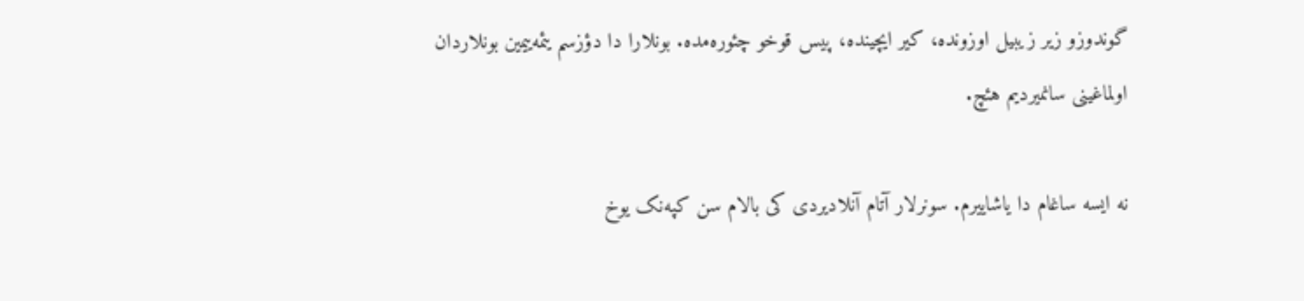گوندوزو زیر زیبیل اوزونده، کیر ایچینده، پیس قوخو چئوره‌مده. بونلارا دا دؤزسم یئمه‌ییمین بونلاردان اولماغینی سانمیردیم هئچ.

نه ایسه ساغام دا یاشاییرم. سونرلار آتام آنلادیردی کی بالام سن کپه‌نک یوخ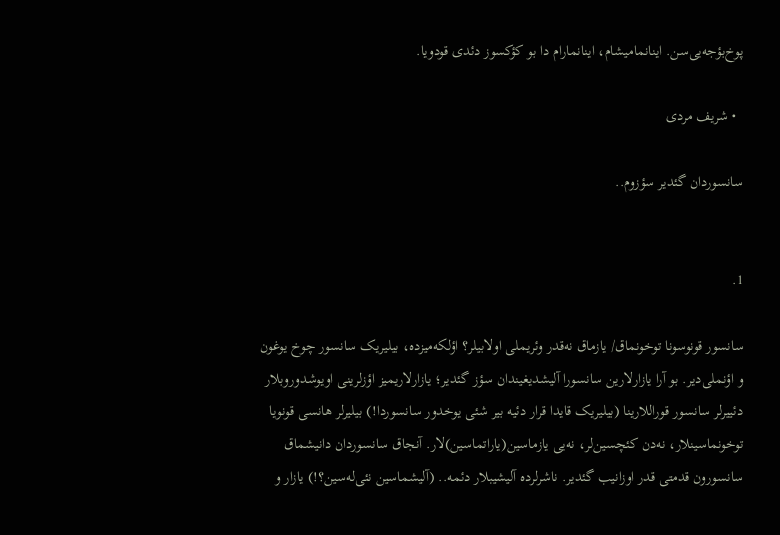پوخ‌بؤجه‌یی‌سن. اینانمامیشام، اینانمارام دا بو کؤکسوز دئدی قودویا.

  • شریف مردی

سانسوردان گئدیر سؤزوم..


1.

سانسور قونوسونا توخونماق/ یازماق نه‌قدر وئریملی اولابیلر؟ اؤلکه‌میزده، بیلیریک سانسور چوخ یوغون و اؤنملی‌دیر. بو آرا یازارلارین سانسورا آلیشدیغیندان سؤز گئدیر؛ یازارلاریمیز اؤزلرینی اویوشدوروبلار دئییرلر سانسور قوراللارینا (بیلیریک قایدا قرار دئیه بیر شئی یوخدور سانسوردا!) بیلیرلر هانسی قونویا توخونماسینلار، نه‌دن کئچسین‌لر، نه‌یی یازماسین(یاراتماسین)لار. آنجاق سانسوردان دانیشماق سانسورون قدمتی قدر اوزانیب گئدیر. ناشرلرده آلیشیبلار دئمه.. (آلیشماسین نئی‌له‌سین؟!) یازار و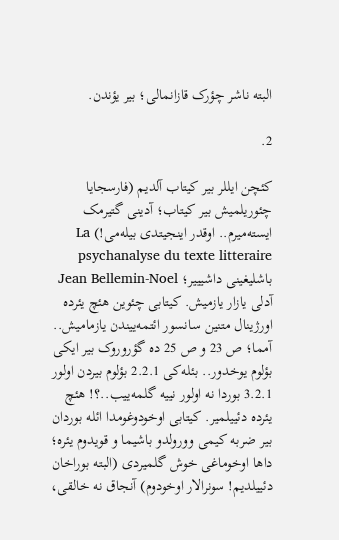البته ناشر چؤرک قازانمالی؛ بیر یؤندن.

2.

کئچن ایللر بیر کیتاب آلدیم (فارسجایا چئوریلمیش بیر کیتاب؛ آدینی گتیرمک ایسته‌میرم.. اوقدر اینجیتدی بیله‌می!) La psychanalyse du texte litteraire باشلیغینی داشیییر؛ Jean Bellemin-Noel آدلی یازار یازمیش. کیتابی چئوین هئچ یئرده اورژینال متنین سانسور ائتمه‌ییندن یازمامیش.. آمما؛ ص 23 و ص 25 ده گؤروروک بیر ایکی بؤلوم یوخدور.. بئله‌کی 2.2.1 بؤلوم بیردن اولور 3.2.1 بوردا نه اولور نییه گلمه‌ییب..؟! هئچ یئرده دئییلمیر. کیتابی اوخودوغومدا ائله بوردان بیر ضربه کیمی وورولدو باشیما و قویدوم یئره؛ داها اوخوماغی خوش گلمیردی (البته بوراخان دئییلدیم! سونرالار اوخودوم) آنجاق نه خالقی،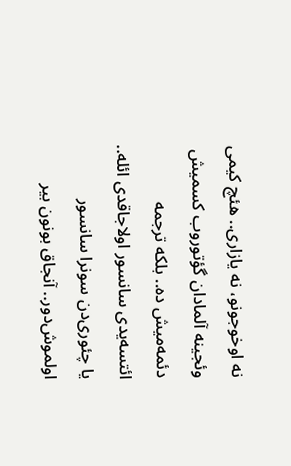نه اوخوجونو، نه یازاری.. هئچ کیمی وئجینه آلمادان گؤتوروب کسمیش دئمه‌میش ده.. بلکه ترجمه ائتسه‌یدی سانسور اولاجاقدی ائله.. یا چئوری‌دن سونرا سانسور اولموش‌دور.. آنجاق بونون بیر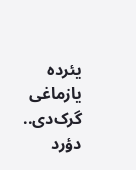یئرده یازماغی گرک‌دی.. دؤرد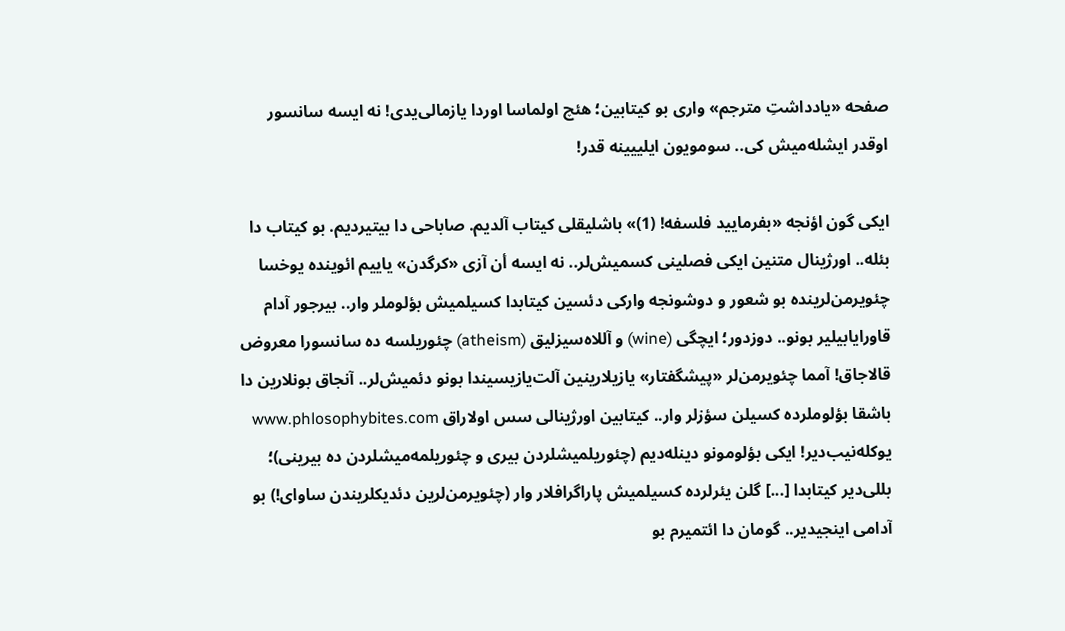صفحه «یادداشتِ مترجم» واری بو کیتابین؛ هئچ اولماسا اوردا یازمالی‌یدی! نه ایسه سانسور اوقدر ایشله‌میش کی.. سومویون ایلییینه قدر!

ایکی گون اؤنجه «بفرمایید فلسفه! (1)» باشلیقلی کیتاب آلدیم. صاباحی دا بیتیردیم. بو کیتاب دا بئله.. اورژینال متنین ایکی فصلینی کسمیش‌لر.. نه ایسه أن آزی «کرگدن» یاییم ائوینده یوخسا چئویرمن‌لرینده بو شعور و دوشونجه وارکی دئسین کیتابدا کسیلمیش بؤلوملر وار.. بیرجور آدام قاورایابیلیر بونو.. دوزدور؛ ایچگی (wine) و آللاه‌سیزلیق (atheism) چئوریلسه ده سانسورا معروض قالاجاق! آمما چئویرمن‌لر «پیشگفتار» یازیلارینین آلت‌یازیسیندا بونو دئمیش‌لر.. آنجاق بونلارین دا باشقا بؤلوملرده کسیلن سؤزلر وار.. کیتابین اورژینالی سس اولاراق www.phlosophybites.com یوکله‌نیب‌دیر! ایکی بؤلومونو دینله‌دیم (چئوریلمیشلردن بیری و چئوریلمه‌میشلردن ده بیرینی)؛ بللی‌دیر کیتابدا [...] گلن یئرلرده کسیلمیش پاراگرافلار وار (چئویرمن‌لرین دئدیکلریندن ساوای!) بو آدامی اینجیدیر.. گومان دا ائتمیرم بو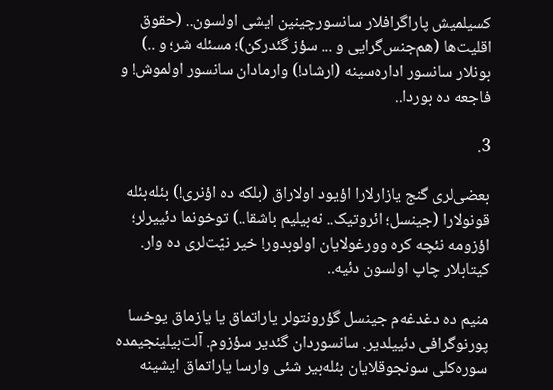کسیلمیش پاراگرافلار سانسورچینین ایشی اولسون.. (حقوق اقلیت‌ها (هم‌جنس‌گرایی و ... سؤز گئدرکن)؛ مسئله شر؛ و ..) بونلار سانسور اداره‌سینه (ارشاد!) وارمادان سانسور اولموش! و فاجعه ده بوردا..

3.

بعضی‌لری گنج یازارلارا اؤیود اولاراق (بلکه ده اؤنری!) بئله‌بئله قونولارا (جینسل؛ ائروتیک.. نه‌بیلیم باشقا..) توخونما دئییرلر؛ اؤزومه نئچه کره وورغولایان اولوبدور! خیر نیّت‌لری ده وار. کیتابلار چاپ اولسون دئیه..

منیم ده دغدغه‌م جینسل گؤرونتولر یاراتماق یا یازماق یوخسا پورنوگرافی دئییلدیر. سانسوردان گئدیر سؤزوم. آلت‌بیلینجیمده سوره‌کلی سونجوقلایان بئله‌بیر شئی وارسا یاراتماق ایشینه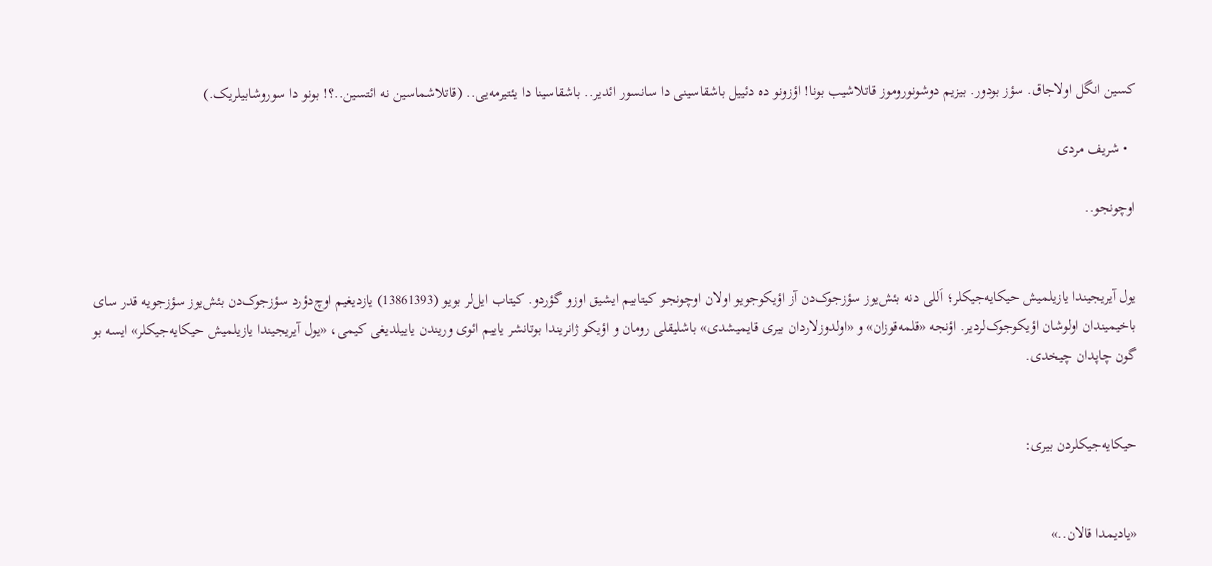کسین انگل اولاجاق. سؤز بودور. بیزیم دوشونوروموز قاتلاشیب بونا! اؤزونو ده دئییل باشقاسینی دا سانسور ائدیر.. باشقاسینا دا یئتیرمه‌یی.. (قاتلاشماسین نه ائتسین..؟! بونو دا سوروشابیلریک.)

  • شریف مردی

اوچونجو..


یول آیریجیندا یازیلمیش حیکایه‌جیکلر؛ اَللی دنه بئش‌یوز سؤزجوک‌دن آز اؤیکوجویو اولان اوچونجو کیتابیم ایشیق اوزو گؤردو. کیتاب ایل‌لر بویو (13861393) یازدیغیم اوچ‌دؤرد سؤزجوک‌دن بئش‌یوز سؤزجویه قدر سای باخیمیندان اولوشان اؤیکوجوک‌لردیر. اؤنجه «قلمه‌قوزان» و «اولدوزلاردان بیری قایمیشدی» باشلیقلی رومان و اؤیکو ژانریندا بوتانشر یاییم ائوی وریندن یاییلدیغی کیمی، «یول آیریجیندا یازیلمیش حیکایه‌جیکلر» ایسه بو گون چاپدان چیخدی.


حیکایه‌جیکلردن بیری:


«یادیمدا قالان..»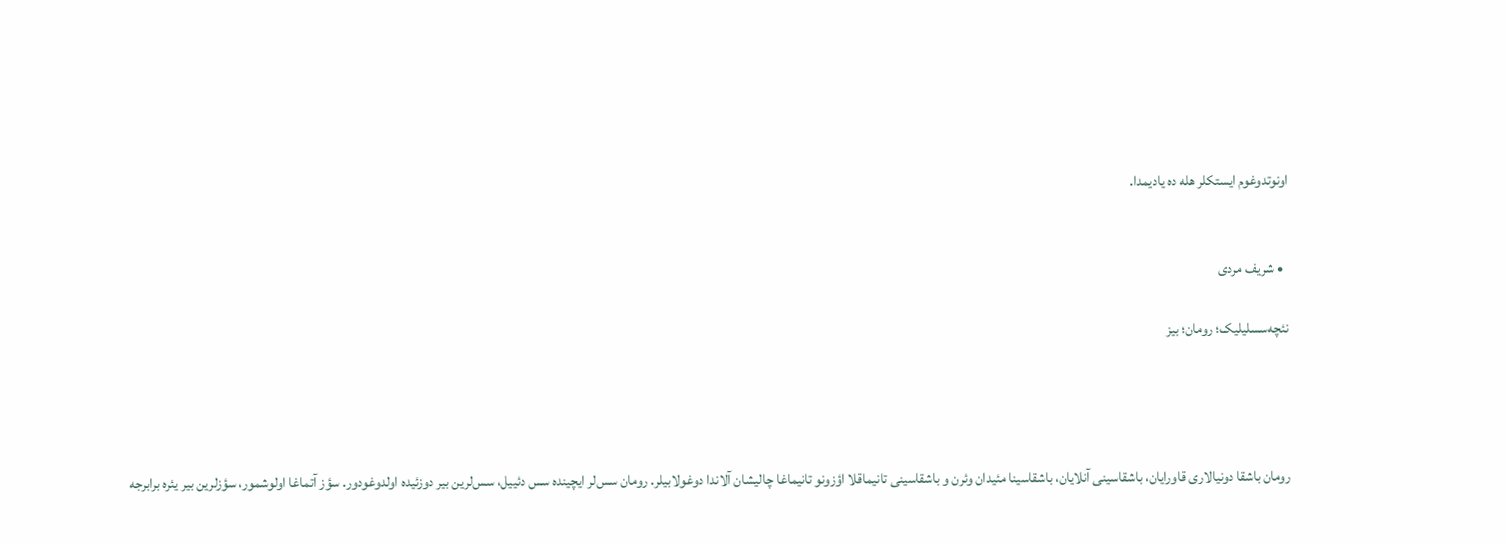اونوتدوغوم ایستکلر هله ده یادیمدا.


  • شریف مردی

نئچه‌سسلیلیک؛ رومان؛ بیز




رومان باشقا دونیالاری قاورایان، باشقاسینی آنلایان، باشقاسینا مئیدان وئرن و باشقاسینی تانیماقلا اؤزونو تانیماغا چالیشان آلاندا دوغولابیلر. رومان سس‌لر ایچینده سس دئییل، سس‌لرین بیر دوزئیده اولدوغودور. سؤز آتماغا اولوشمور، سؤزلرین بیر یئره برابرجه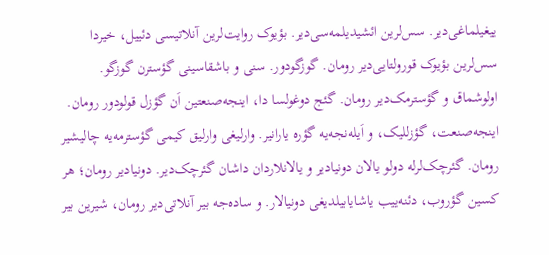ییغیلماغی‌دیر. سس‌لرین ائشیدیلمه‌سی‌دیر. بؤیوک روایت‌لرین آنلاتیسی دئییل، خیردا سس‌لرین بؤیوک قورولتایی‌دیر رومان. گوزگودور. سنی و باشقاسینی گؤسترن گوزگو. اولوشماق و گؤسترمک‌دیر رومان. گئج دوغولسا دا، اینجه‌صنعتین اَن گؤزل قولودور رومان. اینجه‌صنعت، گؤزللیک، و اَیله‌نجه‌یه گؤره یارانیر. وارلیغی وارلیق کیمی گؤسترمه‌یه چالیشیر رومان. گئرچک‌لرله دولو یالان دونیادیر و یالانلاردان داشان گئرچک‌دیر. دونیادیر رومان؛ هر کسین گؤروب، دئنه‌ییب یاشایابیلدیغی دونیالار. و ساده‌جه بیر آنلاتی‌دیر رومان، شیرین بیر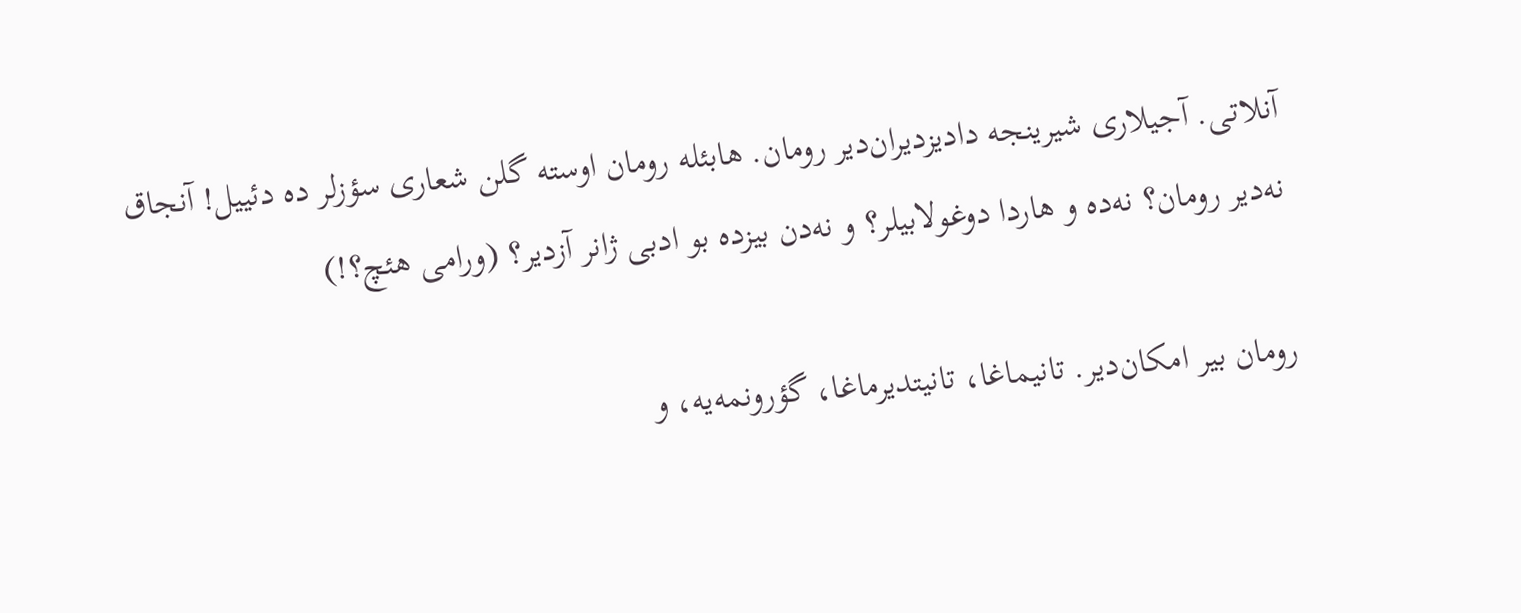آنلاتی. آجیلاری شیرینجه دادیزدیران‌دیر رومان. هابئله رومان اوسته گلن شعاری سؤزلر ده دئییل! آنجاق نه‌دیر رومان؟ نه‌ده و هاردا دوغولابیلر؟ و نه‌دن بیزده بو ادبی ژانر آزدیر؟ (ورامی هئچ؟!)

رومان بیر امکان‌دیر. تانیماغا، تانیتدیرماغا، گؤرونمه‌یه، و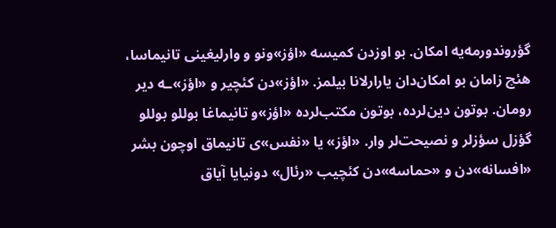گؤروندورمه‌یه امکان. بو اوزدن کمیسه «اؤز»ونو و وارلیغینی تانیماسا، هئچ زامان بو امکان‌دان یارارلانا بیلمز. «اؤز»دن کئچیر و «اؤز»ـه دیر رومان. بوتون دین‌لرده، بوتون مکتب‌لرده «اؤز»و تانیماغا بوللو بوللو گؤزل سؤزلر و نصیحت‌لر وار. «اؤز» یا «نفس»ی تانیماق اوچون بشر «افسانه»دن و «حماسه»دن کئچیب «رئال» دونیایا آیاق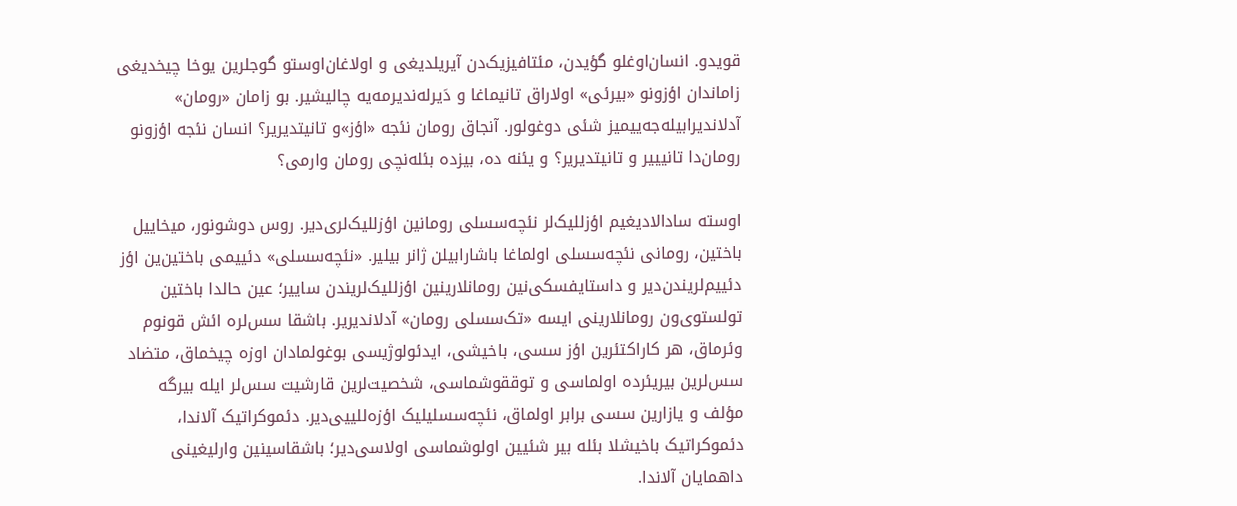قویدو. انسان‌اوغلو گؤیدن، مئتافیزیک‌دن آیریلدیغی و اولاغان‌اوستو گوجلرین یوخا چیخدیغی زاماندان اؤزونو «بیرئی» اولاراق تانیماغا و دَیرله‌ندیرمه‌یه چالیشیر. بو زامان «رومان» آدلاندیرابیله‌جه‌ییمیز شئی دوغولور. آنجاق رومان نئجه «اؤز»و تانیتدیریر؟ انسان نئجه اؤزونو رومان‌دا تانیییر و تانیتدیریر؟ و یئنه ده، بیزده بئله‌نچی رومان وارمی؟

اوسته سادالادیغیم اؤزللیک‌لر نئچه‌سسلی رومانین اؤزللیک‌لری‌دیر. روس دوشونور، میخاییل باختین، رومانی نئچه‌سسلی اولماغا باشارابیلن ژانر بیلیر. «نئچه‌سسلی» دئییمی باختین‌ین اؤز دئییم‌لریندن‌دیر و داستایفسکی‌نین رومانلارینین اؤزللیک‌لریندن ساییر؛ عین حالدا باختین تولستوی‌ون رومانلارینی ایسه «تک‌سسلی رومان» آدلاندیریر. باشقا سس‌لره ائش قونوم وئرماق، هر کاراکتئرین اؤز سسی، باخیشی، ایدئولوژیسی بوغولمادان اوزه چیخماق، متضاد سس‌لرین بیریئرده اولماسی و توققوشماسی، شخصیت‌لرین قارشیت سس‌لر ایله بیرگه مؤلف و یازارین سسی برابر اولماق، نئچه‌سسلیلیک اؤزه‌للییی‌دیر. دئموکراتیک آلاندا، دئموکراتیک باخیشلا بئله بیر شئیین اولوشماسی اولاسی‌دیر؛ باشقاسینین وارلیغینی داهمایان آلاندا.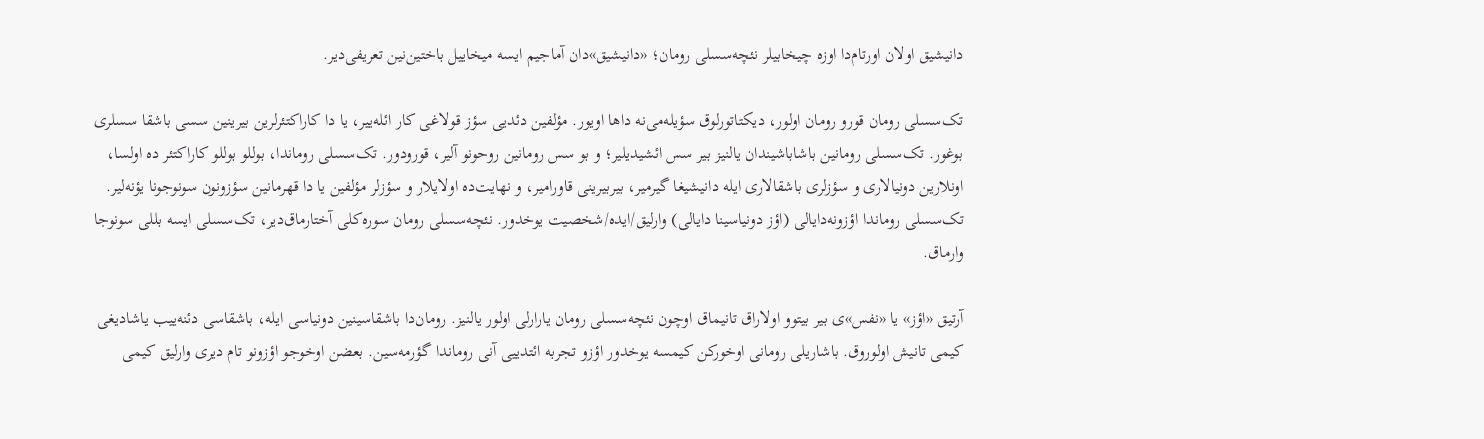دانیشیق اولان اورتام‌دا اوزه چیخابیلر نئچه‌سسلی رومان؛ «دانیشیق»دان آماجیم ایسه میخاییل باختین‌نین تعریفی‌دیر.

تک‌سسلی رومان قورو رومان اولور، دیکتاتورلوق سؤیله‌می‌نه داها اویور. مؤلفین دئدیی سؤز قولاغی کار ائله‌ییر، یا دا کاراکتئرلرین بیرینین سسی باشقا سسلری بوغور. تک‌سسلی رومانین باشاباشیندان یالنیز بیر سس ائشیدیلیر؛ و بو سس رومانین روحونو آلیر، قورودور. تک‌سسلی روماندا، بوللو بوللو کاراکتئر ده اولسا، اونلارین دونیالاری و سؤزلری باشقالاری ایله دانیشیغا گیرمیر، بیربیرینی قاورامیر، و نهایت‌ده اولایلار و سؤزلر مؤلفین یا دا قهرمانین سؤزونون سونوجونا یؤنه‌لیر. تک‌سسلی روماندا اؤزونه‌دایالی (اؤز دونیاسینا دایالی) وارلیق/ایده/شخصیت یوخدور. نئچه‌سسلی رومان سوره‌کلی آختارماق‌دیر، تک‌سسلی ایسه بللی سونوجا وارماق.

آرتیق «اؤز» یا «نفس»ی بیر بیتوو اولاراق تانیماق اوچون نئچه‌سسلی رومان یارارلی اولور یالنیز. رومان‌دا باشقاسینین دونیاسی ایله، باشقاسی دئنه‌ییب یاشادیغی کیمی تانیش اولوروق. باشاریلی رومانی اوخورکن کیمسه یوخدور اؤزو تجربه ائتدییی آنی روماندا گؤرمه‌سین. بعضن اوخوجو اؤزونو تام دیری وارلیق کیمی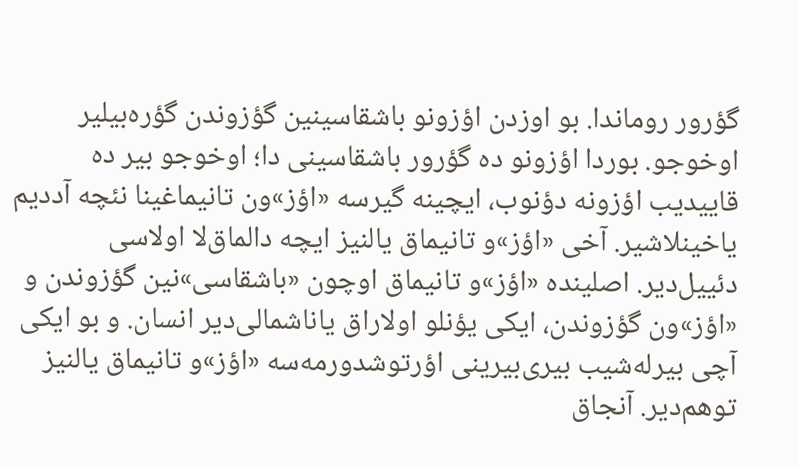گؤرور روماندا. بو اوزدن اؤزونو باشقاسینین گؤزوندن گؤره‌بیلیر اوخوجو. بوردا اؤزونو ده گؤرور باشقاسینی دا؛ اوخوجو بیر ده قاییدیب اؤزونه دؤنوب، ایچینه گیرسه «اؤز»ون تانیماغینا نئچه آددیم یاخینلاشیر. آخی «اؤز»و تانیماق یالنیز ایچه دالماق‌لا اولاسی دئییل‌دیر. اصلینده «اؤز»و تانیماق اوچون «باشقاسی»نین گؤزوندن و «اؤز»ون گؤزوندن، ایکی یؤنلو اولاراق یاناشمالی‌دیر انسان. و بو ایکی آچی بیرله‌شیب بیری‌بیرینی اؤرتوشدورمه‌سه «اؤز»و تانیماق یالنیز توهم‌دیر. آنجاق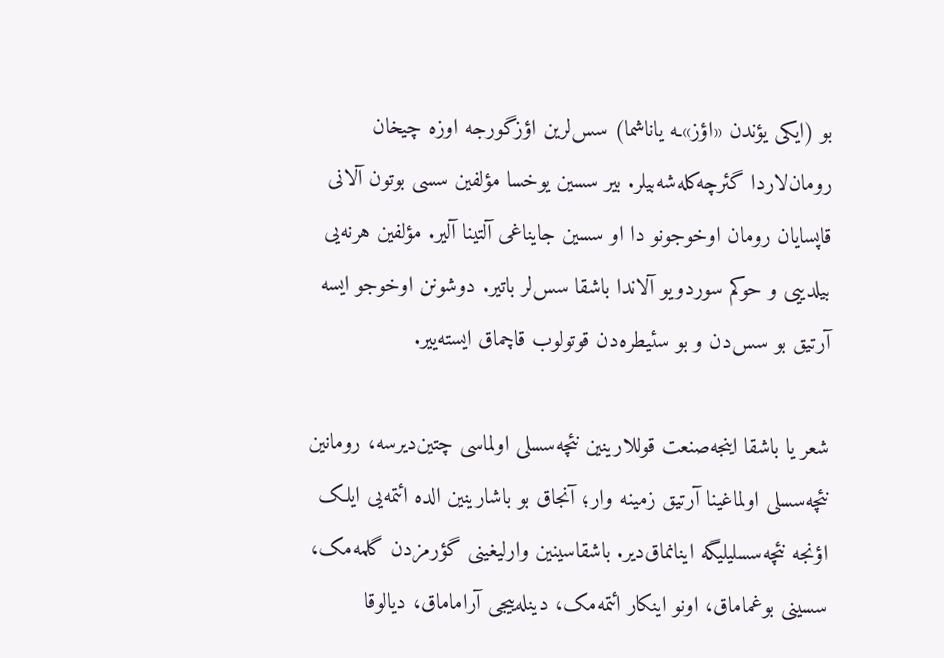بو (ایکی یؤندن «اؤز»ـه یاناشما) سس‌لرین اؤزگورجه اوزه چیخان رومان‌لاردا گئرچه‌کله‌شه‌بیلر. بیر سسین یوخسا مؤلفین سسی بوتون آلانی قاپسایان رومان اوخوجونو دا او سسین جایناغی آلتینا آلیر. مؤلفین هرنه‌یی بیلدییی و حوکم سوردویو آلاندا باشقا سس‌لر باتیر. دوشونن اوخوجو ایسه آرتیق بو سس‌دن و بو سئیطره‌دن قوتولوب قاچماق ایسته‌ییر.

شعر یا باشقا اینجه‌صنعت قوللارینین نئچه‌سسلی اولماسی چتین‌دیرسه، رومانین نئچه‌سسلی اولماغینا آرتیق زمینه وار؛ آنجاق بو باشارینین الده ائتمه‌یی ایلک اؤنجه نئچه‌سسلیلیگه اینانماق‌دیر. باشقاسینین وارلیغینی گؤرمزدن گلمه‌مک، سسینی بوغماماق، اونو اینکار ائتمه‌مک، دینله‌ییجی آراماماق، دیالوقا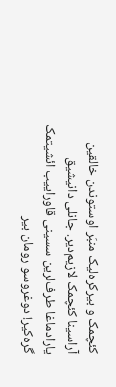کئچمک و بیرکره‌لیک منبَر اوستوندن خالقین آراسینا کئچمک لازیم‌دیر. جانلی دانیشیق یارادماغا طرف‌لرین سسینی قاوراییب ائشیتمک گره‌کیر! دوغروسو رومان بیر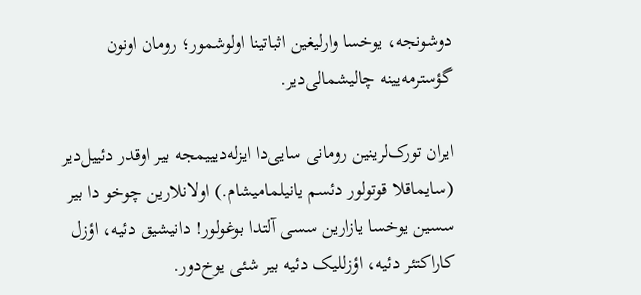دوشونجه، یوخسا وارلیغین اثباتینا اولوشمور؛ رومان اونون گؤسترمه‌یینه چالیشمالی‌دیر.

ایران تورک‌لرینین رومانی سایی‌دا ایزله‌دیییمجه بیر اوقدر دئییل‌دیر (سایماقلا قوتولور دئسم یانیلمامیشام.) اولانلارین چوخو دا بیر سسین یوخسا یازارین سسی آلتدا بوغولور! دانیشیق دئیه، اؤزل کاراکتئر دئیه، اؤزللیک دئیه بیر شئی یوخ‌دور.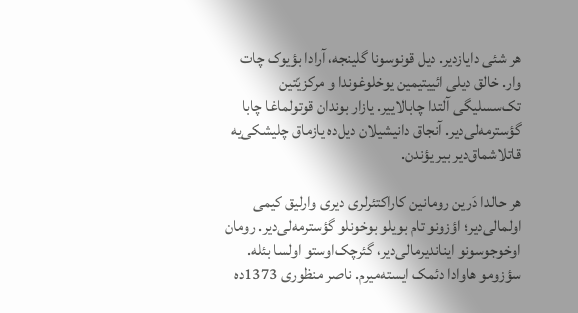هر شئی دایازدیر. دیل قونوسونا گلینجه، آرادا بؤیوک چات وار. خالق دیلی ائییتیمین یوخلوغوندا و مرکزیّتین تک‌سسلیگی آلتدا چابالاییر. یازار بوندان قوتولماغا چابا گؤسترمه‌لی‌دیر. آنجاق دانیشیلان دیل‌ده یازماق چلیشکی‌یه قاتلاشماق‌دیر بیر یؤندن.

هر حالدا دَرین رومانین کاراکتئرلری دیری وارلیق کیمی اولمالی‌دیر؛ اؤزونو تام بویلو بوخونلو گؤسترمه‌لی‌دیر. رومان اوخوجوسونو ایناندیرمالی‌دیر، گئرچک‌اوستو اولسا بئله. سؤزومو هاوادا دئمک ایسته‌میرم. ناصر منظوری 1373ده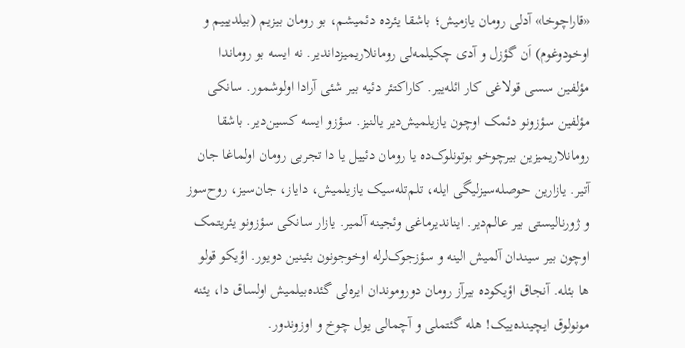«قاراچوخا» آدلی رومان یازمیش؛ باشقا یئرده دئمیشم، بو رومان بیزیم (بیلدیییم و اوخودوغوم) اَن گؤزل و آدی چکیلمه‌لی رومانلاریمیزداندیر. نه ایسه بو روماندا مؤلفین سسی قولاغی کار ائله‌ییر. کاراکتئر دئیه بیر شئی آرادا اولوشمور. سانکی مؤلفین سؤزونو دئمک اوچون یازیلمیش‌دیر یالنیز. سؤزو ایسه کسین‌دیر. باشقا رومانلاریمیزین بیرچوخو بوتونلوک‌ده یا رومان دئییل یا دا تجربی رومان اولماغا جان آتیر. یازارین حوصله‌سیزلیگی ایله، تلم‌تله‌سیک یازیلمیش، دایاز، جان‌سیز، روح‌سوز و ژورنالیستی بیر عالم‌دیر. ایناندیرماغی وئجینه آلمیر. یازار سانکی سؤزونو یئریتمک اوچون بیر سیندان آلمیش الینه و سؤزجوک‌لرله اوخوجونون بئینین دویور. اؤیکو قولو ها بئله. آنجاق اؤیکوده بیرآز رومان دوروموندان ایره‌لی گئده‌بیلمیش اولساق دا، یئنه مونولوق ایچینده‌ییک! هله گئتملی و آچمالی یول چوخ و اوزوندور.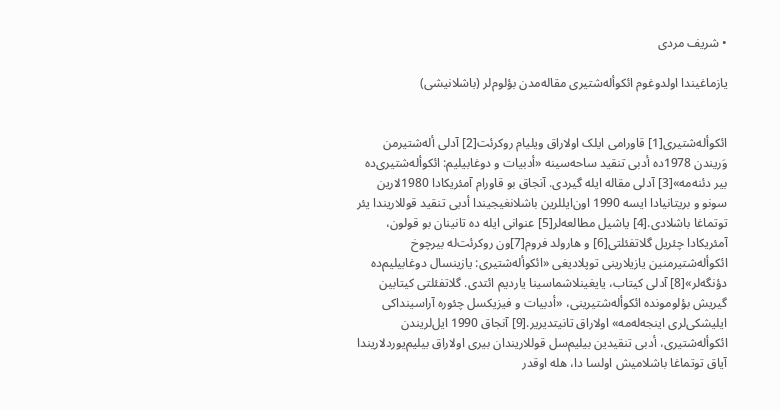• شریف مردی

یازماغیندا اولدوغوم ائکوأله‌شتیری مقاله‌مدن بؤلوم‌لر (باشلانیشی)


ائکوأله‌شتیری[1] قاورامی ایلک اولاراق ویلیام روکرئت[2] آدلی أله‌شتیرمن وَریندن 1978ده أدبی تنقید ساحه‌سینه «أدبیات و دوغابیلیم: ائکوأله‌شتیری‌ده بیر دئنه‌مه»[3] آدلی مقاله ایله گیردی. آنجاق بو قاورام آمئریکادا 1980لارین سونو و بریتانیادا ایسه 1990 اون‌ایللرین باشلانغیجیندا أدبی تنقید قوللاریندا یئر توتماغا باشلادی.[4] یاشیل مطالعه‌لر[5] عنوانی ایله ده تانینان بو قولون، آمئریکادا چئریل گلاتفئلتی[6] و هارولد فروم[7]ون روکرئت‌له بیرچوخ ائکوأله‌شتیرمنین یازیلارینی توپلادیغی «ائکوأله‌شتیری: یازینسال دوغابیلیم‌ده دؤنگه‌لر»[8] آدلی کیتاب، یایغینلاشماسینا یاردیم ائتدی. گلاتفئلتی کیتابین گیریش بؤلومونده ائکوأله‌شتیرینی، «أدبیات و فیزیکسل چئوره آراسینداکی ایلیشکی‌لری اینجه‌له‌مه» اولاراق تانیتدیریر.[9] آنجاق 1990 ایل‌لریندن ائکوأله‌شتیری، أدبی تنقیدین بیلیم‌سل قوللاریندان بیری اولاراق بیلیم‌یوردلاریندا آیاق توتماغا باشلامیش اولسا دا، هله اوقدر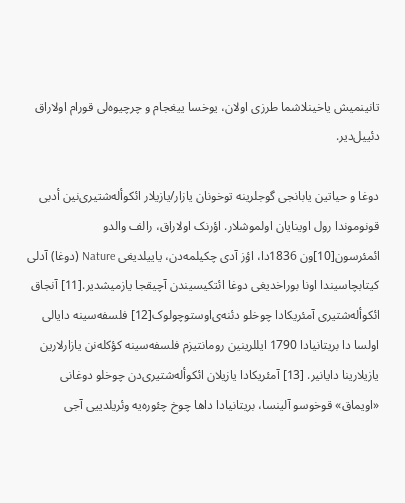تانینمیش یاخینلاشما طرزی اولان، یوخسا ییغجام و چرچیوه‌لی قورام اولاراق دئییل‌دیر.

دوغا و حیاتین یابانجی گوجلرینه توخونان یازار/یازیلار ائکوأله‌شتیری‌نین أدبی قونوموندا رول اوینایان اولموشلار. اؤرنک اولاراق، رالف والدو ائمئرسون[10]ون 1836دا، اؤز آدی چکیلمه‌دن، یاییلدیغی Nature (دوغا) آدلی کیتابچاسیندا اونا بوراخدیغی دوغا ائتکیسیندن آچیقجا یازمیشدیر.[11] آنجاق ائکوأله‌شتیری آمئریکادا چوخلو دئنه‌ی‌اوستوچولوک[12] فلسفه‌سینه دایالی اولسا دا بریتانیادا 1790 ایللرینین رومانتیزم فلسفه‌سینه کؤکله‌نن یازارلارین یازیلارینا دایانیر. [13] آمئریکادا یازیلان ائکوأله‌شتیری‌دن چوخلو دوغانی «اویماق» قوخوسو آلینسا، بریتانیادا داها چوخ چئوره‌یه وئریلدییی آجی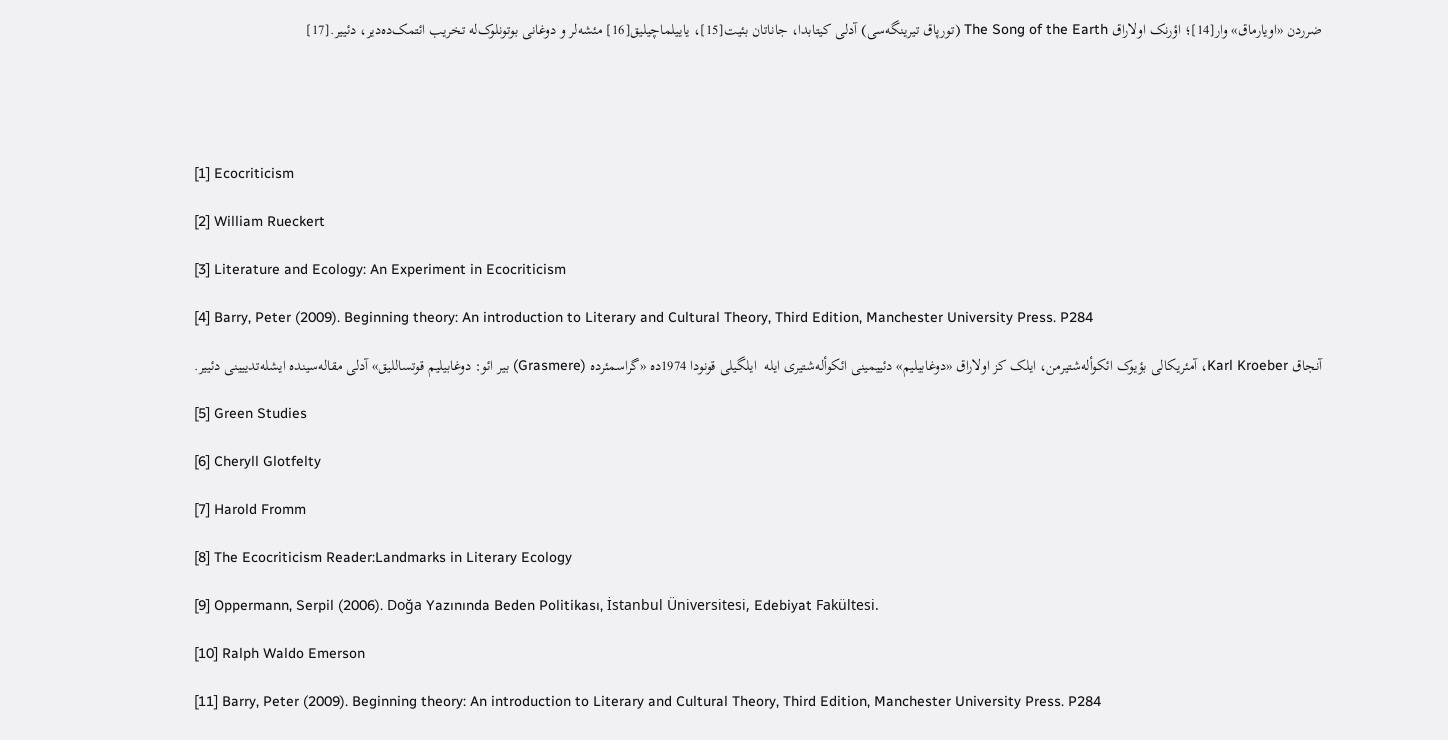ضرردن «اویارماق» وار[14]؛ اؤرنک اولاراق The Song of the Earth (تورپاق تیرینگه‌سی) آدلی کیتابدا، جاناتان بئیت[15]، یاییلماچیلیق[16] مئشه‌لر و دوغانی بوتونلوک‌له تخریب ائتمک‌ده‌دیر، دئییر.[17]





[1] Ecocriticism

[2] William Rueckert

[3] Literature and Ecology: An Experiment in Ecocriticism

[4] Barry, Peter (2009). Beginning theory: An introduction to Literary and Cultural Theory, Third Edition, Manchester University Press. P284

آنجاق Karl Kroeber، آمئریکالی بؤیوک ائکوأله‌شتیرمن، ایلک کز اولاراق «دوغابیلیم» دئییمینی ائکوأله‌شتیری ایله  ایلگیلی قونودا 1974ده «گراسمئرده (Grasmere) بیر ائو: دوغابیلیم قوتساللیق» آدلی مقاله‌سینده ایشله‌تدییینی دئییر.

[5] Green Studies

[6] Cheryll Glotfelty

[7] Harold Fromm

[8] The Ecocriticism Reader:Landmarks in Literary Ecology

[9] Oppermann, Serpil (2006). Doğa Yazınında Beden Politikası, İstanbul Üniversitesi, Edebiyat Fakültesi.

[10] Ralph Waldo Emerson

[11] Barry, Peter (2009). Beginning theory: An introduction to Literary and Cultural Theory, Third Edition, Manchester University Press. P284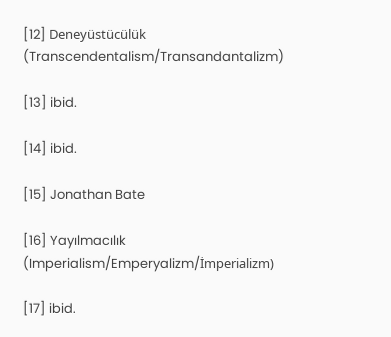[12] Deneyüstücülük (Transcendentalism/Transandantalizm)

[13] ibid.

[14] ibid.

[15] Jonathan Bate

[16] Yayılmacılık (Imperialism/Emperyalizm/İmperializm)

[17] ibid.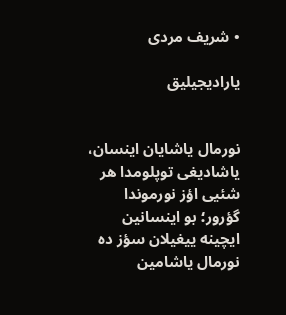• شریف مردی

یارادیجیلیق


نورمال یاشایان اینسان، یاشادیغی توپلومدا هر شئیی اؤز نورموندا گؤرور؛ بو اینسانین ایچینه ییغیلان سؤز ده نورمال یاشامین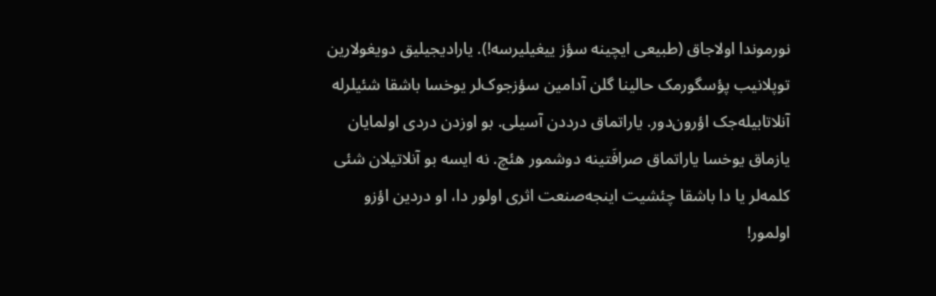نورموندا اولاجاق (طبیعی ایچینه سؤز ییغیلیرسه!). یارادیجیلیق دویغولارین توپلانیب پؤسگورمک حالینا گلن آدامین سؤزجوک‌لر یوخسا باشقا شئیلرله آنلاتابیله‌جک اؤرون‌دور. یاراتماق درددن آسیلی. بو اوزدن دردی اولمایان یازماق یوخسا یاراتماق صرافَتینه دوشمور هئچ. نه ایسه بو آنلاتیلان شئی کلمه‌لر یا دا باشقا چئشیت اینجه‌صنعت اثری اولور دا، او دردین اؤزو اولمور!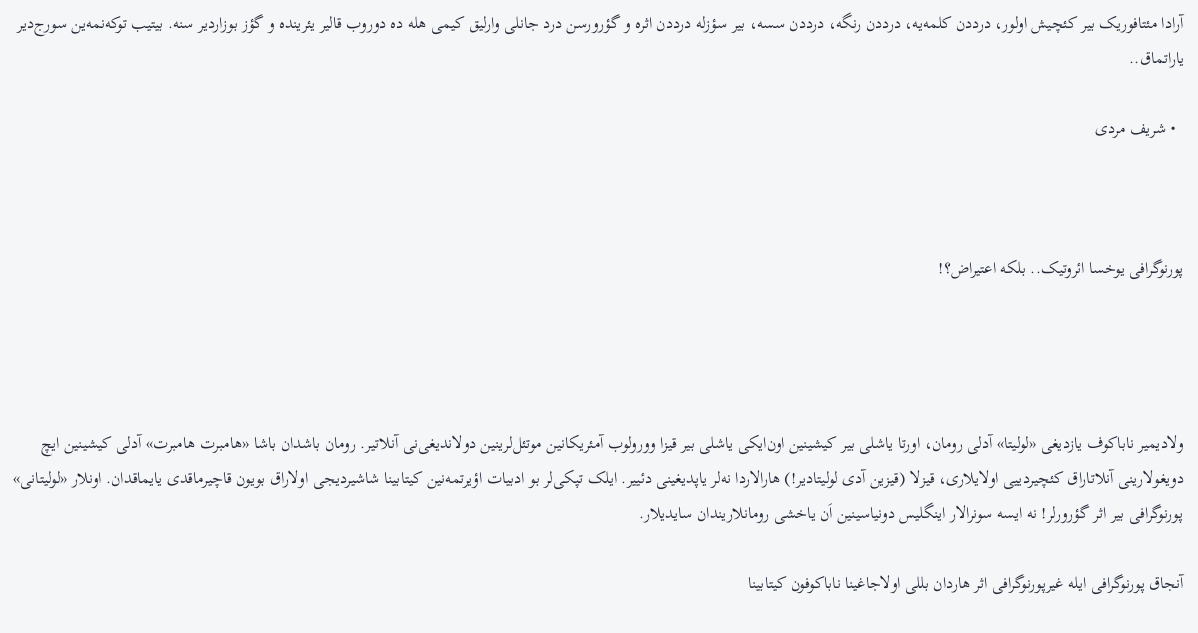آرادا مئتافوریک بیر کئچیش اولور، درددن کلمه‌یه، درددن رنگه، درددن سسه، بیر سؤزله درددن اثره و گؤرورسن درد جانلی وارلیق کیمی هله ده دوروب قالیر یئرینده و گؤز بوزاردیر سنه. بیتیب توکه‌نمه‌ین سورج‌دیر یاراتماق..

  • شریف مردی



پورنوگرافی یوخسا ائروتیک.. بلکه اعتیراض؟!




ولادیمیر ناباکوف یازدیغی «لولیتا» آدلی رومان، اورتا یاشلی بیر کیشینین اون‌ایکی یاشلی بیر قیزا وورولوب آمئریکانین موتئل‌لرینین دولاندیغی‌نی آنلاتیر. رومان باشدان باشا «هامبرت هامبرت» آدلی کیشینین ایچ دویغولارینی آنلاتاراق کئچیردییی اولایلاری، قیزلا (قیزین آدی لولیتادیر!) هارالاردا نه‌لر یاپدیغینی دئییر. ایلک تپکی‌لر بو ادبیات اؤیرتمه‌نین کیتابینا شاشیردیجی اولاراق بویون قاچیرماقدی یایماقدان. اونلار «لولیتانی» پورنوگرافی بیر اثر گؤرورلر! نه ایسه سونرالار اینگلیس دونیاسینین اَن یاخشی رومانلاریندان سایدیلار.

آنجاق پورنوگرافی ایله غیرپورنوگرافی اثر هاردان بللی اولاجاغینا ناباکوفون کیتابینا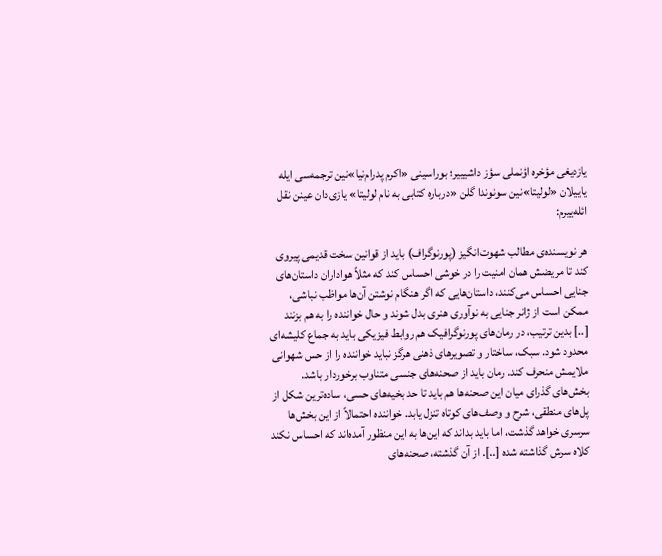یازدیغی مؤخره اؤنملی سؤز داشیییر؛ بوراسینی «اکرم پدرام‌نیا»نین ترجمه‌سی ایله یاییلان «لولیتا»نین سونوندا گلن «درباره کتابی به نام لولیتا» یازی‌دان عینن نقل ائله‌ییرم:

هر نویسنده‌ی مطالب شهوت‌انگیز (پورنوگراف) باید از قوانین سخت قدیمی پیروی کند تا مریضش همان امنیت را در خوشی احساس کند که مثلاً هواداران داستان‌های جنایی احساس می‌کنند، داستان‌هایی که اگر هنگام نوشتن آن‌ها مواظب نباشی، ممکن است از ژانر جنایی به نوآوری هنری بدل شوند و حال خواننده را به هم بزنند [..] بدین ترتیب، در رمان‌های پورنوگرافیک هم روابط فیزیکی باید به جماع کلیشه‌ای محدود شود. سبک، ساختار و تصویرهای ذهنی هرگز نباید خواننده را از حس شهوانی ملایمش منحرف کند. رمان باید از صحنه‌های جنسی متناوب برخوردار باشد. بخش‌های گذرای میان این صحنه‌ها هم باید تا حد بخیه‌های حسی، ساده‌ترین شکل از پل‌های منطقی، شرح و وصف‌های کوتاه تنزل یابد. خواننده احتمالاً از این بخش‌ها سرسری خواهد گذشت، اما باید بداند که این‌ها به این منظور آمده‌اند که احساس نکند کلاه سرش گذاشته شده [..]. از آن گذشته، صحنه‌های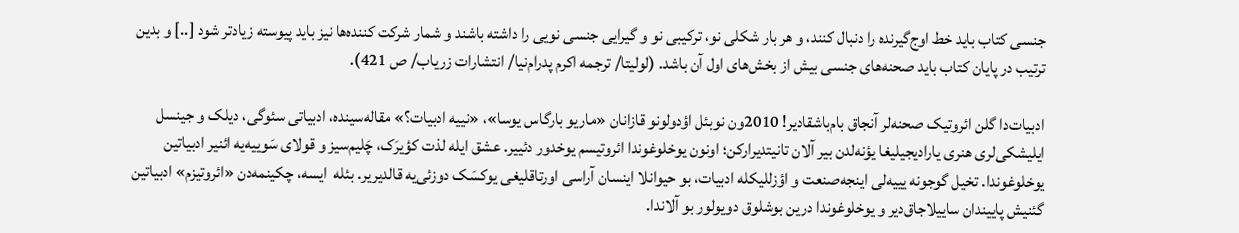جنسی کتاب باید خط اوج‌گیرنده را دنبال کنند، و هر بار شکلی نو، ترکیبی نو و گیرایی جنسی نویی را داشته باشند و شمار شرکت کننده‌ها نیز باید پیوسته زیادتر شود [..] و بدین ترتیب در پایان کتاب باید صحنه‌های جنسی بیش از بخش‌های اول آن باشد. (لولیتا/ ترجمه اکرم پدرام‌نیا/ انتشارات زریاب/ ص 421).

ادبیات‌دا گلن ائروتیک صحنه‌لر آنجاق بام‌باشقادیر! 2010ون نوبئل اؤدولونو قازانان «ماریو بارگاس یوسا»، «نییه ادبیات؟» مقاله‌سینده، ادبیاتی سئوگی، دیلک و جینسل ایلیشکی‌لری هنری یارادیجیلیغا یؤنه‌لدن بیر آلان تانیتدیرارکن؛ اونون یوخلوغوندا ائروتیسم یوخدور دئییر. عشق ایله لذت کؤیرَک، چَلیم‌سیز و قولای سَوییه‌یه ائنیر ادبیاتین یوخلوغوندا. تخیل گوجونه یییه‌لی اینجه‌صنعت و اؤزللیکله ادبیات، بو حیوانلا اینسان آراسی اورتاقلیغی یوکسَک دوزئی‌یه قالدیریر. بئله  ایسه، چکینمه‌دن «ائروتیزم» ادبیاتین گئنیش پاییندان ساییلاجاق‌دیر و یوخلوغوندا درین بوشلوق دویولور بو آلاندا.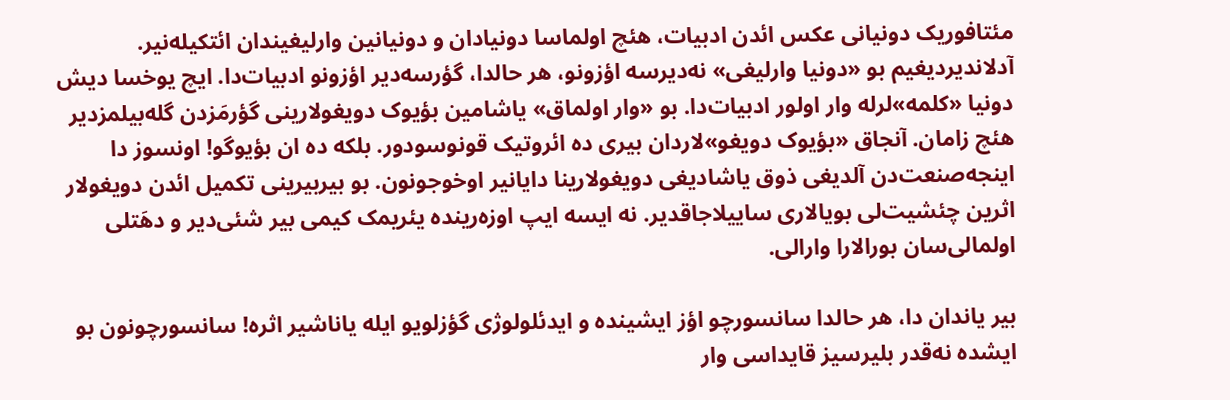مئتافوریک دونیانی عکس ائدن ادبیات، هئچ اولماسا دونیادان و دونیانین وارلیغیندان ائتکیله‌نیر. آدلاندیردیغیم بو «دونیا وارلیغی» نه‌دیرسه اؤزونو، هر حالدا، گؤرسه‌دیر اؤزونو ادبیات‌دا. ایچ یوخسا دیش دونیا «کلمه»لرله وار اولور ادبیات‌دا. بو «وار اولماق» یاشامین بؤیوک دویغولارینی گؤرمَزدن گله‌بیلمزدیر هئچ زامان. آنجاق «بؤیوک دویغو»لاردان بیری ده ائروتیک قونوسودور. بلکه ده ان بؤیوگو! اونسوز دا اینجه‌صنعت‌دن آلدیغی ذوق یاشادیغی دویغولارینا دایانیر اوخوجونون. بو بیربیرینی تکمیل ائدن دویغولار اثرین چئشیت‌لی بویالاری ساییلاجاقدیر. نه ایسه ایپ اوزه‌رینده یئریمک کیمی بیر شئی‌دیر و دهَتلی اولمالی‌سان بورالارا وارالی.

بیر یاندان دا، هر حالدا سانسورچو اؤز ایشینده و ایدئلولوژی گؤزلویو ایله یاناشیر اثره! سانسورچونون بو ایشده نه‌قدر بلیرسیز قایداسی وار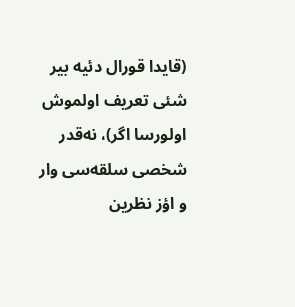(قایدا قورال دئیه بیر شئی تعریف اولموش اولورسا اگر)، نه‌قدر شخصی سلقه‌سی وار و اؤز نظرین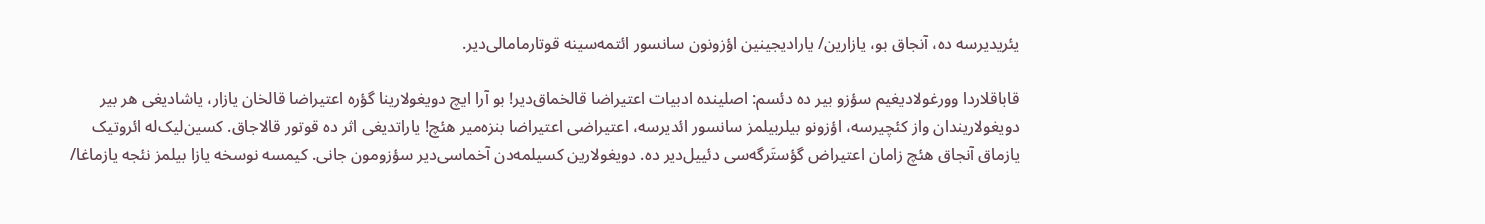یئریدیرسه ده، آنجاق بو، یازارین/ یارادیجینین اؤزونون سانسور ائتمه‌سینه قوتارمامالی‌دیر.

قاباقلاردا وورغولادیغیم سؤزو بیر ده دئسم: اصلینده ادبیات اعتیراضا قالخماق‌دیر! بو آرا ایچ دویغولارینا گؤره اعتیراضا قالخان یازار، یاشادیغی هر بیر دویغولاریندان واز کئچیرسه، اؤزونو بیلربیلمز سانسور ائدیرسه، اعتیراضی اعتیراضا بنزه‌میر هئچ! یاراتدیغی اثر ده قوتور قالاجاق. کسین‌لیک‌له ائروتیک یازماق آنجاق هئچ زامان اعتیراض گؤستَرگه‌سی دئییل‌دیر ده. دویغولارین کسیلمه‌دن آخماسی‌دیر سؤزومون جانی. کیمسه نوسخه یازا بیلمز نئجه یازماغا/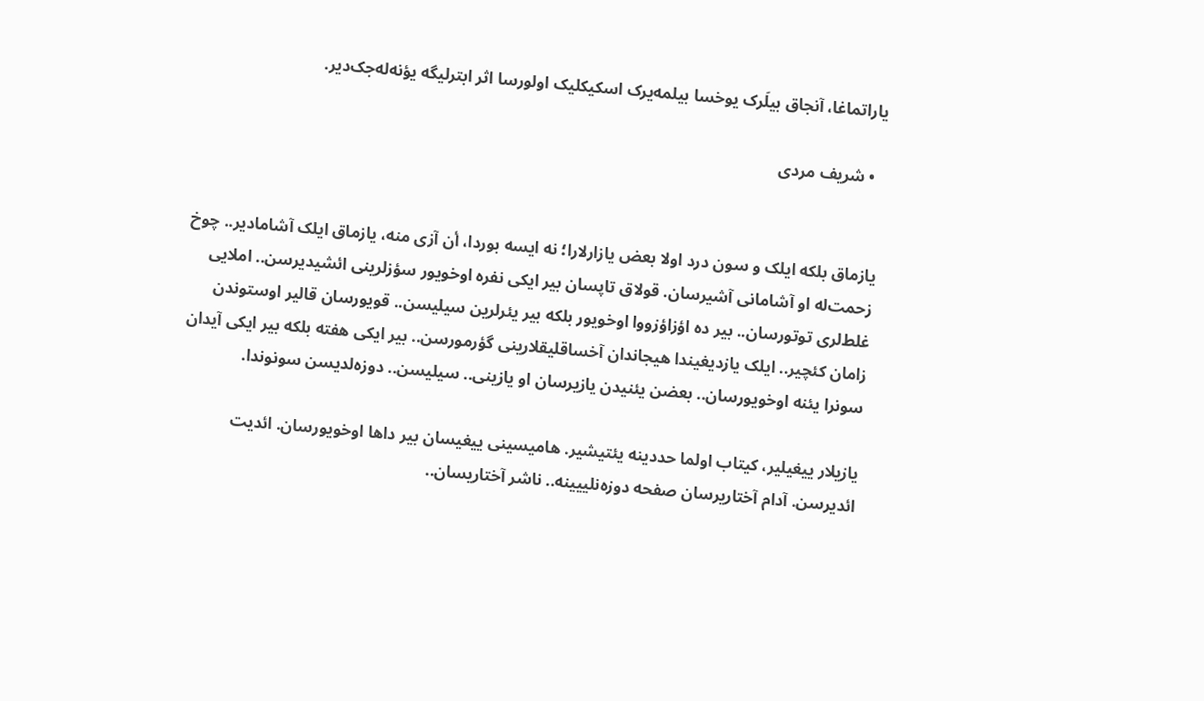یاراتماغا، آنجاق بیلَرک یوخسا بیلمه‌یرک اسکیکلیک اولورسا اثر ابترلیگه یؤنه‌له‌جک‌دیر.

  • شریف مردی


یازماق بلکه ایلک و سون درد اولا بعض یازارلارا؛ نه ایسه بوردا، أن آزی منه، یازماق ایلک آشامادیر.. چوخ زحمت‌له او آشامانی آشیرسان. قولاق تاپسان بیر ایکی نفره اوخویور سؤزلرینی ائشیدیرسن.. املایی غلط‌لری توتورسان.. بیر ده اؤزاؤزووا اوخویور بلکه بیر یئرلرین سیلیسن.. قویورسان قالیر اوستوندن زامان کئچیر.. ایلک یازدیغیندا هیجاندان آخساقلیقلارینی گؤرمورسن.. بیر ایکی هفته بلکه بیر ایکی آیدان سونرا یئنه اوخویورسان.. بعضن یئنیدن یازیرسان او یازینی.. سیلیسن.. دوزه‌لدیسن سونوندا.

یازیلار ییغیلیر، کیتاب اولما حددینه یئتیشیر. هامیسینی ییغیسان بیر داها اوخویورسان. ائدیت ائدیرسن. آدام آختاریرسان صفحه دوزه‌نلییینه.. ناشر آختاریسان..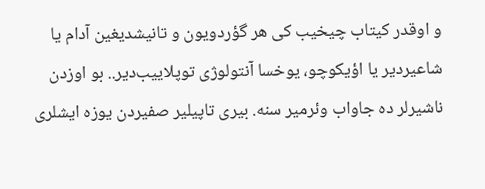و اوقدر کیتاب چیخیب کی هر گؤردویون و تانیشدیغین آدام یا شاعیردیر یا اؤیکوچو، یوخسا آنتولوژی توپلاییب‌دیر.. بو اوزدن ناشیرلر ده جاواب وئرمیر سنه. بیری تاپیلیر صفیردن یوزه ایشلری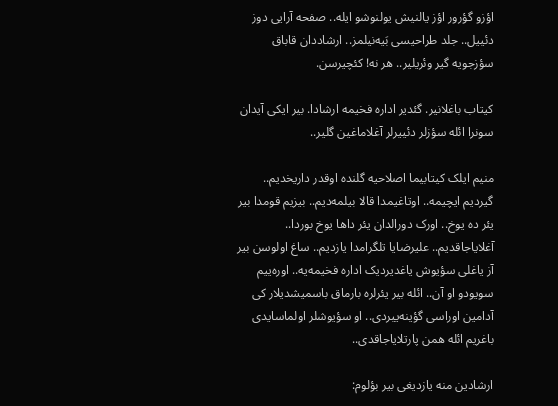اؤزو گؤرور اؤز یالنیش یولنوشو ایله.. صفحه آرایی دوز دئییل.. جلد طراحیسی بَیه‌نیلمز.. ارشاددان قاباق سؤزجویه گیر وئریلیر.. هر نه! کئچیرسن.

کیتاب باغلانیر. گئدیر اداره فخیمه ارشادا. بیر ایکی آیدان سونرا ائله سؤزلر دئییرلر آغلاماغین گلیر..

منیم ایلک کیتابیما اصلاحیه گلنده اوقدر داریخدیم.. گیردیم ایچیمه.. اوتاغیمدا قالا بیلمه‌دیم.. بیزیم قومدا بیر یئر ده یوخ.. اورک دورالدان یئر داها یوخ بوردا.. آغلایاجاقدیم.. علیرضایا تلگرامدا یازدیم.. ساغ اولوسن بیر آز یاغلی سؤیوش یاغدیردیک اداره فخیمه‌یه.. اوره‌ییم سویودو او آن.. ائله بیر یئرلره بارماق باسمیشدیلار کی آدامین اوراسی گؤینه‌ییردی.. او سؤیوشلر اولماسایدی باغریم ائله همن پارتلایاجاقدی..

ارشادین منه یازدیغی بیر بؤلوم: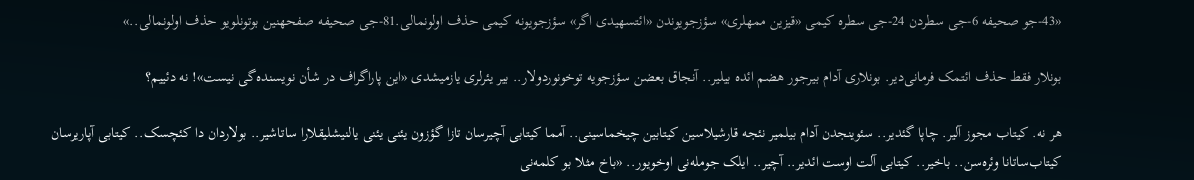«43-جو صحیفه 6-جی سطردن 24-جی سطره کیمی «قیزین ممهلری» سؤزجویوندن «ائتسهیدی اگر» سؤزجویونه کیمی حذف اولونمالی.81-جی صحیفه صفحهنین بوتونلویو حذف اولونمالی..»

بونلار فقط حذف ائتمک فرمانی‌دیر. بونلاری آدام بیرجور هضم ائده بیلیر.. آنجاق بعضن سؤزجویه توخونوردولار.. بیر یئرلری یازمیشدی «این پاراگراف در شأن نویسنده‌گی نیست»! نه دئییم؟

هر نه. کیتاب مجوز آلیر. چاپا گئدیر.. سئوینجدن آدام بیلمیر نئجه قارشیلاسین کیتابین چیخماسینی.. آمما کیتابی آچیرسان تازا گؤزون یئنی یئنی یالنیشلیقلارا ساتاشیر.. بولاردان دا کئچسک.. کیتابی آپاریرسان کیتاب‌ساتانا وئره‌سن.. باخیر.. کیتابی آلت اوست ائدیر.. آچیر.. ایلک جومله‌نی اوخویور.. «باخ مثلا بو کلمه‌نی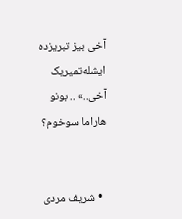آخی بیز تبریزده ایشله‌تمیریک آخی..» .. بونو هاراما سوخوم؟


  • شریف مردی